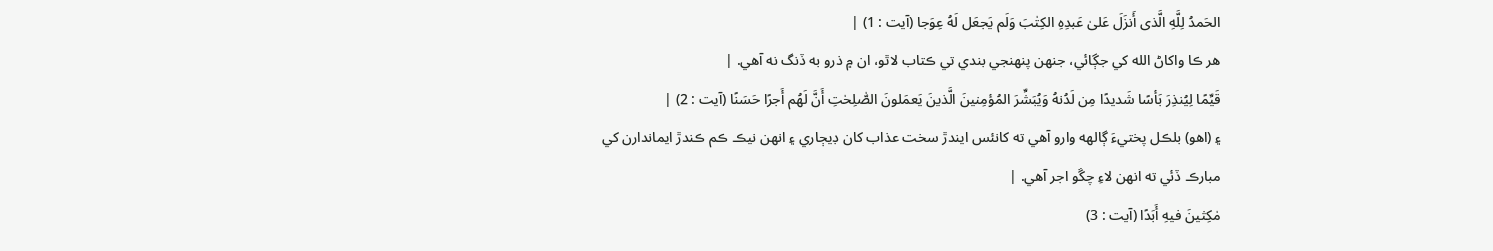الحَمدُ لِلَّهِ الَّذى أَنزَلَ عَلىٰ عَبدِهِ الكِتٰبَ وَلَم يَجعَل لَهُ عِوَجا (آيت : 1) |
هر ڪا واکاڻ الله کي جڳائي، جنهن پنهنجي بندي تي ڪتاب لاٿو، ان ۾ ذرو به ڏنگ نه آهي. |
قَيِّمًا لِيُنذِرَ بَأسًا شَديدًا مِن لَدُنهُ وَيُبَشِّرَ المُؤمِنينَ الَّذينَ يَعمَلونَ الصّٰلِحٰتِ أَنَّ لَهُم أَجرًا حَسَنًا (آيت : 2) |
۽ (اهو) بلڪل پختيءَ ڳالهه وارو آهي ته کانئس ايندڙ سخت عذاب کان ڊيڄاري ۽ انهن نيڪ ڪم ڪندڙ ايماندارن کي مبارڪ ڏئي ته انهن لاءِ چڱو اجر آهي. |
مٰكِثينَ فيهِ أَبَدًا (آيت : 3)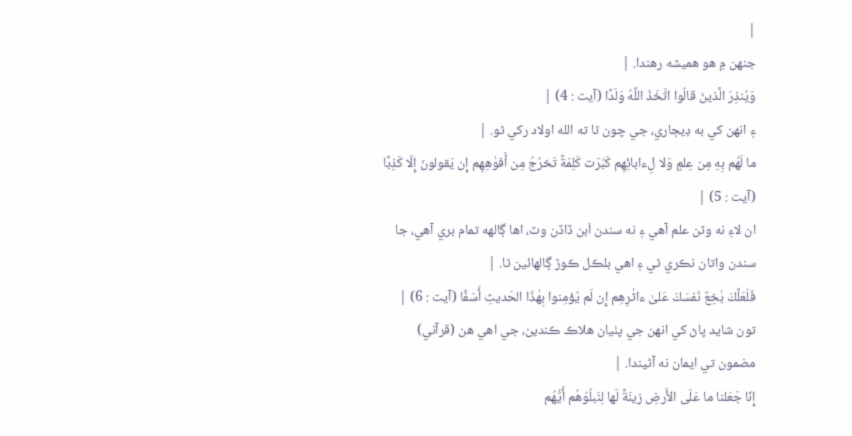|
جنهن ۾ هو هميشه رهندا. |
وَيُنذِرَ الَّذينَ قالُوا اتَّخَذَ اللَّهُ وَلَدًا (آيت : 4) |
۽ انهن کي به ڊيڄاري، جي چون ٿا ته الله اولاد رکي ٿو. |
ما لَهُم بِهِ مِن عِلمٍ وَلا لِءابائِهِم كَبُرَت كَلِمَةً تَخرُجُ مِن أَفوٰهِهِم إِن يَقولونَ إِلّا كَذِبًا (آيت : 5) |
ان لاءِ نه وٽن علم آهي ۽ نه سندن اَبن ڏاڏن وٽ، اها ڳالهه تمام بري آهي، جا سندن واتان نڪري ٿي ۽ اهي بلڪل ڪوڙ ڳالهائين ٿا. |
فَلَعَلَّكَ بٰخِعٌ نَفسَكَ عَلىٰ ءاثٰرِهِم إِن لَم يُؤمِنوا بِهٰذَا الحَديثِ أَسَفًا (آيت : 6) |
تون شايد پاڻ کي انهن جي پٺيان هلاڪ ڪندين، جي اهي هن (قرآني) مضمون تي ايمان نه آڻيندا. |
إِنّا جَعَلنا ما عَلَى الأَرضِ زينَةً لَها لِنَبلُوَهُم أَيُّهُم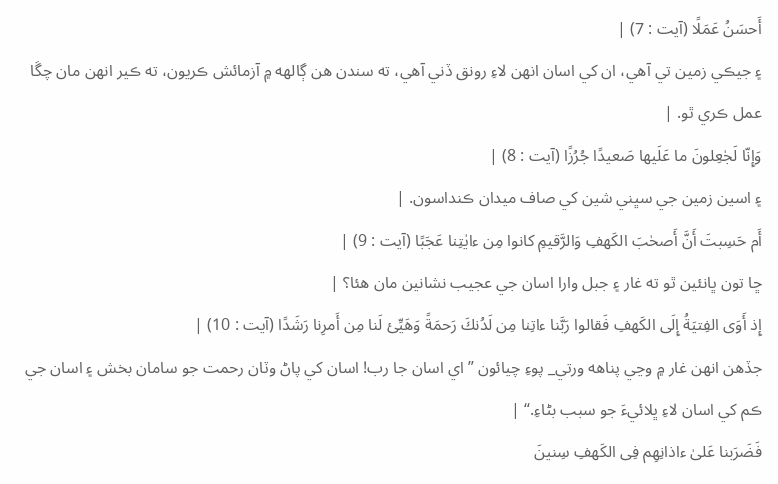أَحسَنُ عَمَلًا (آيت : 7) |
۽ جيڪي زمين تي آهي، ان کي اسان انهن لاءِ رونق ڏني آهي، ته سندن هن ڳالهه ۾ آزمائش ڪريون، ته ڪير انهن مان چڱا عمل ڪري ٿو. |
وَإِنّا لَجٰعِلونَ ما عَلَيها صَعيدًا جُرُزًا (آيت : 8) |
۽ اسين زمين جي سڀني شين کي صاف ميدان ڪنداسون. |
أَم حَسِبتَ أَنَّ أَصحٰبَ الكَهفِ وَالرَّقيمِ كانوا مِن ءايٰتِنا عَجَبًا (آيت : 9) |
ڇا تون ڀانئين ٿو ته غار ۽ جبل وارا اسان جي عجيب نشانين مان هئا؟ |
إِذ أَوَى الفِتيَةُ إِلَى الكَهفِ فَقالوا رَبَّنا ءاتِنا مِن لَدُنكَ رَحمَةً وَهَيِّئ لَنا مِن أَمرِنا رَشَدًا (آيت : 10) |
جڏهن انهن غار ۾ وڃي پناهه ورتي_ پوءِ چيائون ”اي اسان جا رب! اسان کي پاڻ وٽان رحمت جو سامان بخش ۽ اسان جي ڪم کي اسان لاءِ ڀلائيءَ جو سبب بڻاءِ.“ |
فَضَرَبنا عَلىٰ ءاذانِهِم فِى الكَهفِ سِنينَ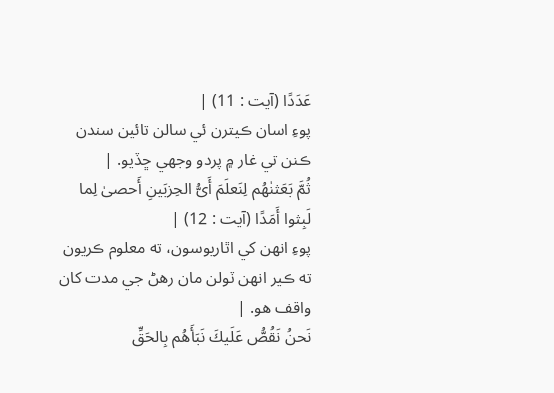عَدَدًا (آيت : 11) |
پوءِ اسان ڪيترن ئي سالن تائين سندن ڪنن تي غار ۾ پردو وجهي ڇڏيو. |
ثُمَّ بَعَثنٰهُم لِنَعلَمَ أَىُّ الحِزبَينِ أَحصىٰ لِما لَبِثوا أَمَدًا (آيت : 12) |
پوءِ انهن کي اٿاريوسون، ته معلوم ڪريون ته ڪير انهن ٽولن مان رهڻ جي مدت کان واقف هو. |
نَحنُ نَقُصُّ عَلَيكَ نَبَأَهُم بِالحَقِّ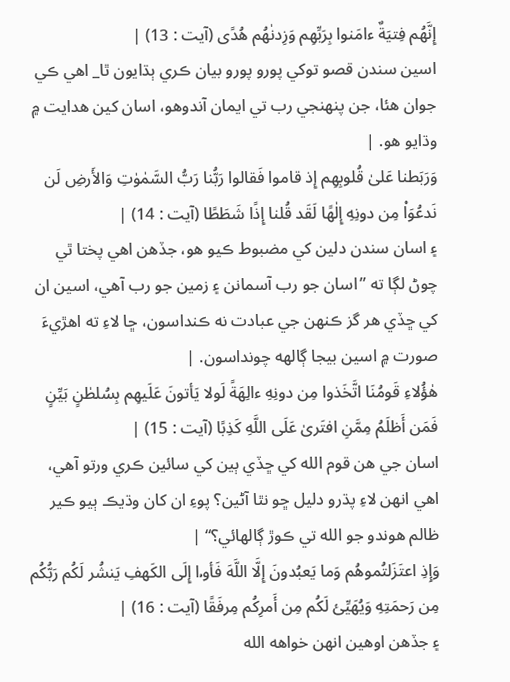إِنَّهُم فِتيَةٌ ءامَنوا بِرَبِّهِم وَزِدنٰهُم هُدًى (آيت : 13) |
اسين سندن قصو توکي پورو پورو بيان ڪري ٻڌايون ٿا_ اهي ڪي جوان هئا، جن پنهنجي رب تي ايمان آندوهو، اسان کين هدايت ۾ وڌايو هو. |
وَرَبَطنا عَلىٰ قُلوبِهِم إِذ قاموا فَقالوا رَبُّنا رَبُّ السَّمٰوٰتِ وَالأَرضِ لَن نَدعُوَا۟ مِن دونِهِ إِلٰهًا لَقَد قُلنا إِذًا شَطَطًا (آيت : 14) |
۽ اسان سندن دلين کي مضبوط ڪيو هو، جڏهن اهي پختا ٿي چوڻ لڳا ته ”اسان جو رب آسمانن ۽ زمين جو رب آهي، اسين ان کي ڇڏي هر گز ڪنهن جي عبادت نه ڪنداسون، ڇا لاءِ ته اهڙيءَ صورت ۾ اسين بيجا ڳالهه چونداسون. |
هٰؤُلاءِ قَومُنَا اتَّخَذوا مِن دونِهِ ءالِهَةً لَولا يَأتونَ عَلَيهِم بِسُلطٰنٍ بَيِّنٍ فَمَن أَظلَمُ مِمَّنِ افتَرىٰ عَلَى اللَّهِ كَذِبًا (آيت : 15) |
اسان جي هن قوم الله کي ڇڏي ٻين کي سائين ڪري ورتو آهي، اهي انهن لاءِ پڌرو دليل ڇو نٿا آڻين؟ پوءِ ان کان وڌيڪ ٻيو ڪير ظالم هوندو جو الله تي ڪوڙ ڳالهائي؟“ |
وَإِذِ اعتَزَلتُموهُم وَما يَعبُدونَ إِلَّا اللَّهَ فَأوۥا إِلَى الكَهفِ يَنشُر لَكُم رَبُّكُم مِن رَحمَتِهِ وَيُهَيِّئ لَكُم مِن أَمرِكُم مِرفَقًا (آيت : 16) |
۽ جڏهن اوهين انهن خواهه الله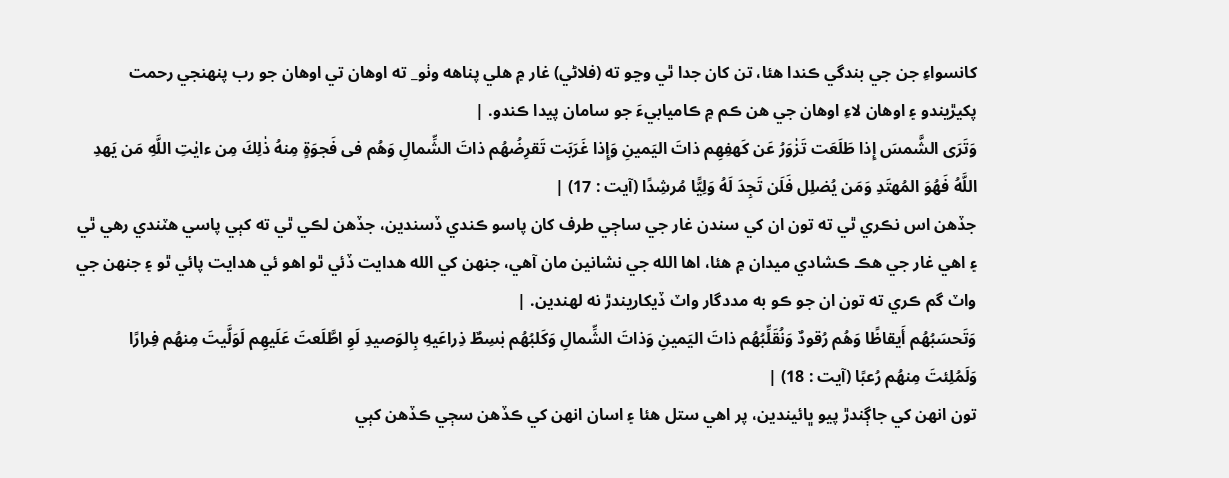کانسواءِ جن جي بندگي ڪندا هئا، تن کان جدا ٿي وڃو ته (فلاڻي) غار ۾ هلي پناهه وٺو_ ته اوهان تي اوهان جو رب پنهنجي رحمت پکيڙيندو ۽ اوهان لاءِ اوهان جي هن ڪم ۾ ڪاميابيءَ جو سامان پيدا ڪندو. |
وَتَرَى الشَّمسَ إِذا طَلَعَت تَزٰوَرُ عَن كَهفِهِم ذاتَ اليَمينِ وَإِذا غَرَبَت تَقرِضُهُم ذاتَ الشِّمالِ وَهُم فى فَجوَةٍ مِنهُ ذٰلِكَ مِن ءايٰتِ اللَّهِ مَن يَهدِ اللَّهُ فَهُوَ المُهتَدِ وَمَن يُضلِل فَلَن تَجِدَ لَهُ وَلِيًّا مُرشِدًا (آيت : 17) |
جڏهن اس نڪري ٿي ته تون ان کي سندن غار جي ساڄي طرف کان پاسو ڪندي ڏسندين، جڏهن لڪي ٿي ته کٻي پاسي هٽندي رهي ٿي ۽ اهي غار جي هڪ ڪشادي ميدان ۾ هئا، اها الله جي نشانين مان آهي، جنهن کي الله هدايت ڏئي ٿو اهو ئي هدايت پائي ٿو ۽ جنهن جي واٽ گم ڪري ته تون ان جو ڪو به مددگار واٽ ڏيکاريندڙ نه لهندين. |
وَتَحسَبُهُم أَيقاظًا وَهُم رُقودٌ وَنُقَلِّبُهُم ذاتَ اليَمينِ وَذاتَ الشِّمالِ وَكَلبُهُم بٰسِطٌ ذِراعَيهِ بِالوَصيدِ لَوِ اطَّلَعتَ عَلَيهِم لَوَلَّيتَ مِنهُم فِرارًا وَلَمُلِئتَ مِنهُم رُعبًا (آيت : 18) |
تون انهن کي جاڳندڙ پيو ڀائيندين، پر اهي ستل هئا ۽ اسان انهن کي ڪڏهن سڄي ڪڏهن کٻي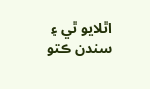اٿلايو ٿي ۽ سندن ڪتو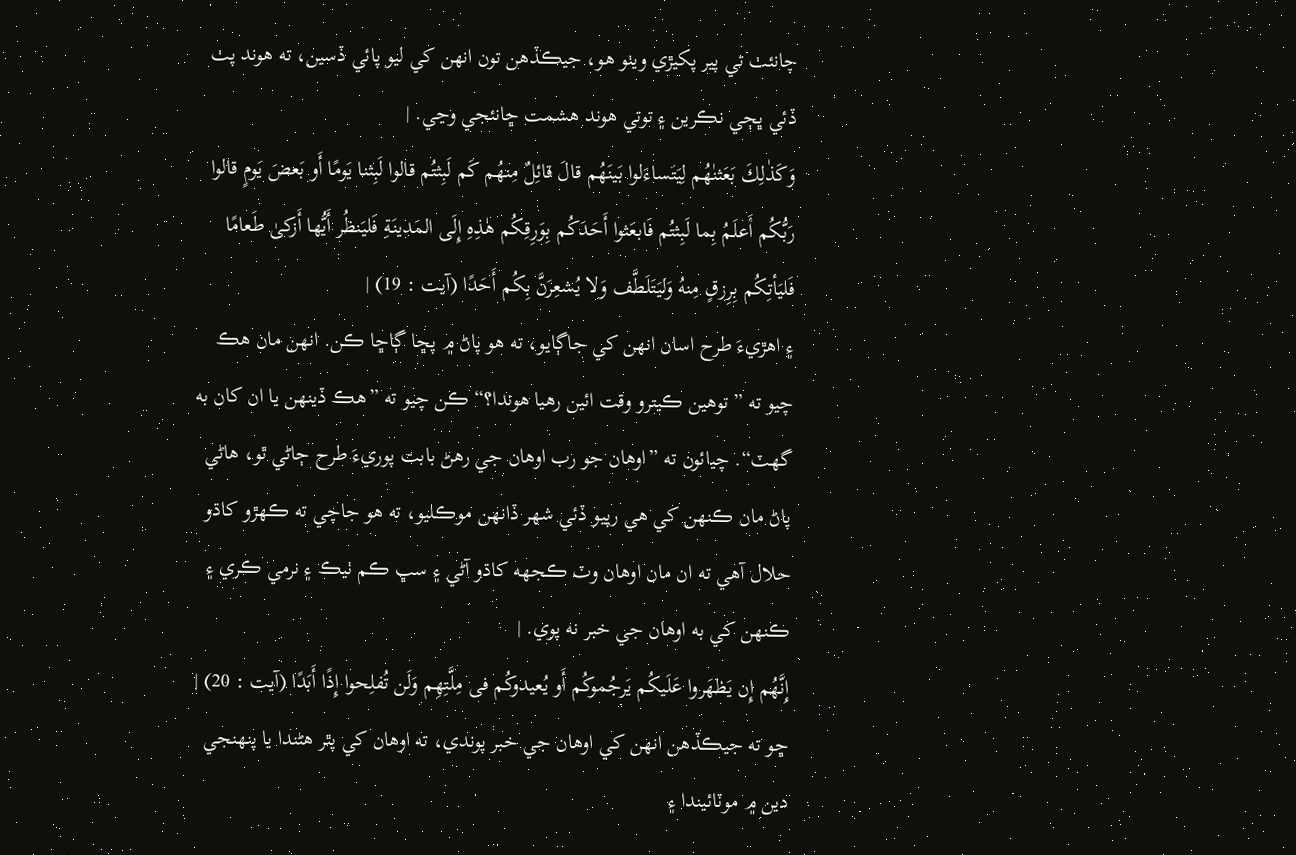چانئٺ تي پير پکيڙي ويٺو هو، جيڪڏهن تون انهن کي ليو پائي ڏسين، ته هوند پٺ ڏئي ڀڄي نڪرين ۽ توتي هوند هشمت ڇانئجي وڃي. |
وَكَذٰلِكَ بَعَثنٰهُم لِيَتَساءَلوا بَينَهُم قالَ قائِلٌ مِنهُم كَم لَبِثتُم قالوا لَبِثنا يَومًا أَو بَعضَ يَومٍ قالوا رَبُّكُم أَعلَمُ بِما لَبِثتُم فَابعَثوا أَحَدَكُم بِوَرِقِكُم هٰذِهِ إِلَى المَدينَةِ فَليَنظُر أَيُّها أَزكىٰ طَعامًا فَليَأتِكُم بِرِزقٍ مِنهُ وَليَتَلَطَّف وَلا يُشعِرَنَّ بِكُم أَحَدًا (آيت : 19) |
۽ اهڙيءَ طرح اسان انهن کي جاڳايو، ته هو پاڻ ۾ پڇا ڳاڇا ڪن. انهن مان هڪ چيو ته ”توهين ڪيترو وقت ائين رهيا هوندا؟“ ڪن چيو ته ”هڪ ڏينهن يا ان کان به گهٽ“. چيائون ته ”اوهان جو رب اوهان جي رهڻ بابت پوريءَ طرح ڄاڻي ٿو، هاڻي پاڻ مان ڪنهن کي هي رپيو ڏئي شهر ڏانهن موڪليو، ته هو جاچي ته ڪهڙو کاڌو حلال آهي ته ان مان اوهان وٽ ڪجهه کاڌو آڻي ۽ سڀ ڪم ٺيڪ ۽ نرمي ڪري ۽ ڪنهن کي به اوهان جي خبر نه پوي. |
إِنَّهُم إِن يَظهَروا عَلَيكُم يَرجُموكُم أَو يُعيدوكُم فى مِلَّتِهِم وَلَن تُفلِحوا إِذًا أَبَدًا (آيت : 20) |
ڇو ته جيڪڏهن انهن کي اوهان جي خبر پوندي، ته اوهان کي پٿر هڻندا يا پنهنجي دين ۾ موٽائيندا ۽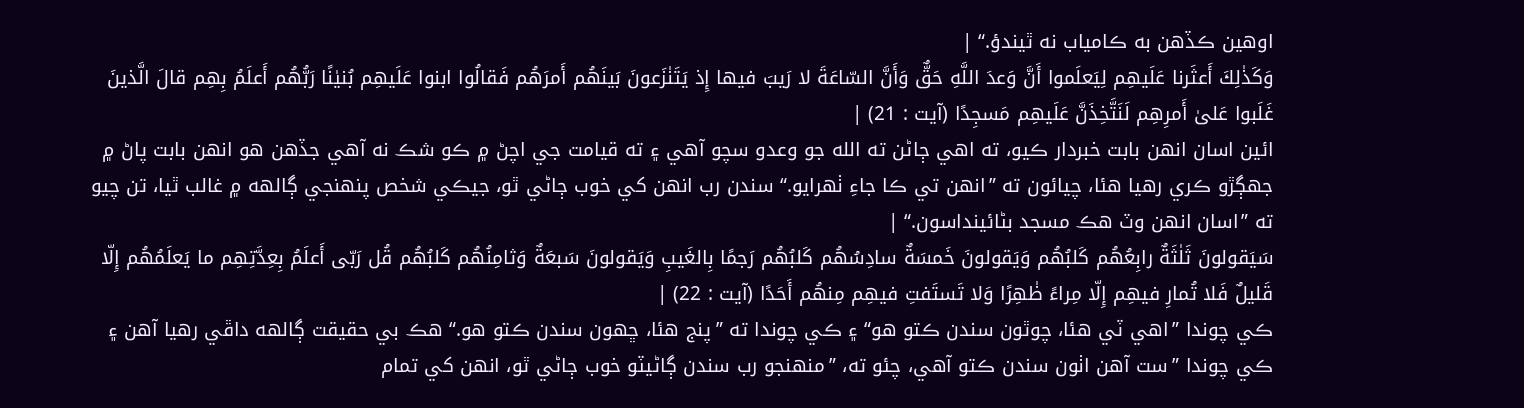اوهين ڪڏهن به ڪامياب نه ٿيندؤ.“ |
وَكَذٰلِكَ أَعثَرنا عَلَيهِم لِيَعلَموا أَنَّ وَعدَ اللَّهِ حَقٌّ وَأَنَّ السّاعَةَ لا رَيبَ فيها إِذ يَتَنٰزَعونَ بَينَهُم أَمرَهُم فَقالُوا ابنوا عَلَيهِم بُنيٰنًا رَبُّهُم أَعلَمُ بِهِم قالَ الَّذينَ غَلَبوا عَلىٰ أَمرِهِم لَنَتَّخِذَنَّ عَلَيهِم مَسجِدًا (آيت : 21) |
ائين اسان انهن بابت خبردار ڪيو، ته اهي ڄاڻن ته الله جو وعدو سچو آهي ۽ ته قيامت جي اچڻ ۾ ڪو شڪ نه آهي جڏهن هو انهن بابت پاڻ ۾ جهڳڙو ڪري رهيا هئا، چيائون ته ”انهن تي ڪا جاءِ ٺهرايو.“ سندن رب انهن کي خوب ڄاڻي ٿو، جيڪي شخص پنهنجي ڳالهه ۾ غالب ٿيا، تن چيو ته ”اسان انهن وٽ هڪ مسجد بڻائينداسون.“ |
سَيَقولونَ ثَلٰثَةٌ رابِعُهُم كَلبُهُم وَيَقولونَ خَمسَةٌ سادِسُهُم كَلبُهُم رَجمًا بِالغَيبِ وَيَقولونَ سَبعَةٌ وَثامِنُهُم كَلبُهُم قُل رَبّى أَعلَمُ بِعِدَّتِهِم ما يَعلَمُهُم إِلّا قَليلٌ فَلا تُمارِ فيهِم إِلّا مِراءً ظٰهِرًا وَلا تَستَفتِ فيهِم مِنهُم أَحَدًا (آيت : 22) |
ڪي چوندا ”اهي ٽي هئا، چوٿون سندن ڪتو هو“ ۽ ڪي چوندا ته ”پنج هئا، ڇهون سندن ڪتو هو.“ هڪ بي حقيقت ڳالهه داڦي رهيا آهن ۽ ڪي چوندا ”ست آهن اٺون سندن ڪتو آهي، چئو ته، ”منهنجو رب سندن ڳاڻيٽو خوب ڄاڻي ٿو، انهن کي تمام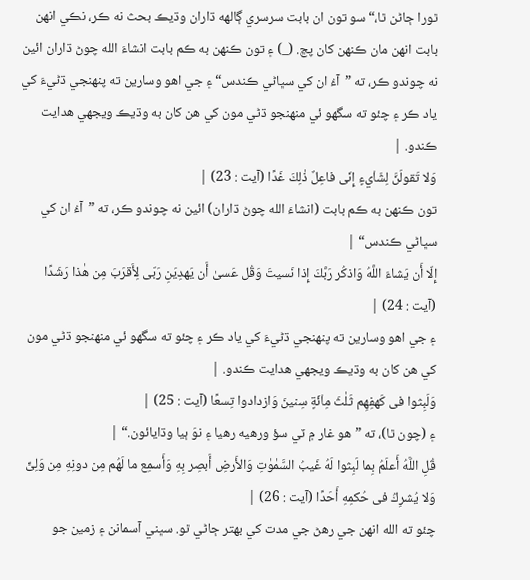ٿورا ڄاڻن ٿا،“ سو تون ان بابت سرسري ڳالهه ڌاران وڌيڪ بحث نه ڪر، نڪي انهن بابت انهن مان ڪنهن کان پڇ. (_) ۽ تون ڪنهن به ڪم بابت انشاءَ الله چوڻ ڌاران ائين نه چوندو ڪر، ته ”آءُ ان کي سڀاڻي ڪندس“ ۽ جي اهو وسارين ته پنهنجي ڌڻيءَ کي ياد ڪر ۽ چئو ته سگهو ئي منهنجو ڌڻي مون کي هن کان به وڌيڪ ويجهي هدايت ڪندو. |
وَلا تَقولَنَّ لِشَا۟يءٍ إِنّى فاعِلٌ ذٰلِكَ غَدًا (آيت : 23) |
تون ڪنهن به ڪم بابت (انشاءَ الله چوڻ ڌاران) ائين نه چوندو ڪر، ته ”آءُ ان کي سڀاڻي ڪندس“ |
إِلّا أَن يَشاءَ اللَّهُ وَاذكُر رَبَّكَ إِذا نَسيتَ وَقُل عَسىٰ أَن يَهدِيَنِ رَبّى لِأَقرَبَ مِن هٰذا رَشَدًا (آيت : 24) |
۽ جي اهو وسارين ته پنهنجي ڌڻيءَ کي ياد ڪر ۽ چئو ته سگهو ئي منهنجو ڌڻي مون کي هن کان به وڌيڪ ويجهي هدايت ڪندو. |
وَلَبِثوا فى كَهفِهِم ثَلٰثَ مِا۟ئَةٍ سِنينَ وَازدادوا تِسعًا (آيت : 25) |
۽ (چون ٿا)، ته ”هو غار ۾ ٽي سؤ ورهيه رهيا ۽ نوَ ٻيا وڌايائون.“ |
قُلِ اللَّهُ أَعلَمُ بِما لَبِثوا لَهُ غَيبُ السَّمٰوٰتِ وَالأَرضِ أَبصِر بِهِ وَأَسمِع ما لَهُم مِن دونِهِ مِن وَلِىٍّ وَلا يُشرِكُ فى حُكمِهِ أَحَدًا (آيت : 26) |
چئو ته الله انهن جي رهڻ جي مدت کي بهتر ڄاڻي ٿو. سڀني آسمانن ۽ زمين جو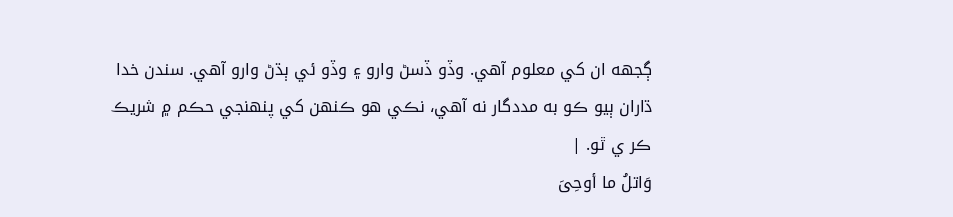ڳجهه ان کي معلوم آهي. وڏو ڏسڻ وارو ۽ وڏو ئي ٻڌڻ وارو آهي. سندن خدا ڌاران ٻيو ڪو به مددگار نه آهي، نڪي هو ڪنهن کي پنهنجي حڪم ۾ شريڪ ڪر ي ٿو. |
وَاتلُ ما أوحِىَ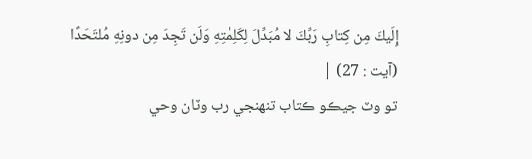إِلَيكَ مِن كِتابِ رَبِّكَ لا مُبَدِّلَ لِكَلِمٰتِهِ وَلَن تَجِدَ مِن دونِهِ مُلتَحَدًا (آيت : 27) |
تو وٽ جيڪو ڪتاب تنهنجي رب وٽان وحي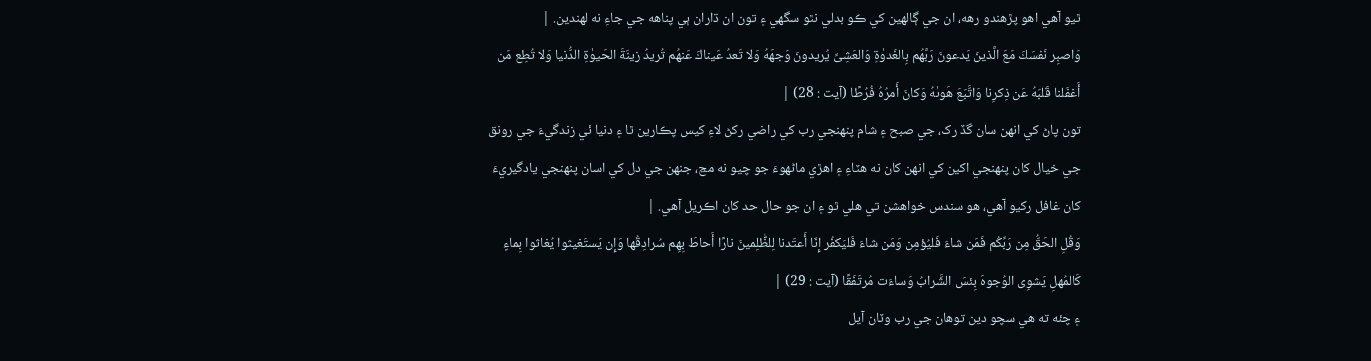ٿيو آهي اهو پڙهندو رهه، ان جي ڳالهين کي ڪو بدلي نٿو سگهي ۽ تون ان ڌاران ٻي پناهه جي جاءِ نه لهندين. |
وَاصبِر نَفسَكَ مَعَ الَّذينَ يَدعونَ رَبَّهُم بِالغَدوٰةِ وَالعَشِىِّ يُريدونَ وَجهَهُ وَلا تَعدُ عَيناكَ عَنهُم تُريدُ زينَةَ الحَيوٰةِ الدُّنيا وَلا تُطِع مَن أَغفَلنا قَلبَهُ عَن ذِكرِنا وَاتَّبَعَ هَوىٰهُ وَكانَ أَمرُهُ فُرُطًا (آيت : 28) |
تون پاڻ کي انهن سان گڏ رک، جي صبح ۽ شام پنهنجي رب کي راضي رکڻ لاءِ کيس پڪارين ٿا ۽ دنيا ئي زندگيءَ جي رونق جي خيال کان پنهنجي اکين کي انهن کان نه هٽاءِ ۽ اهڙي ماڻهوءَ جو چيو نه مڃ، جنهن جي دل کي اسان پنهنجي يادگيريءَ کان غافل رکيو آهي، هو سندس خواهشن تي هلي ٿو ۽ ان جو حال حد کان اڪريل آهي. |
وَقُلِ الحَقُّ مِن رَبِّكُم فَمَن شاءَ فَليُؤمِن وَمَن شاءَ فَليَكفُر إِنّا أَعتَدنا لِلظّٰلِمينَ نارًا أَحاطَ بِهِم سُرادِقُها وَإِن يَستَغيثوا يُغاثوا بِماءٍ كَالمُهلِ يَشوِى الوُجوهَ بِئسَ الشَّرابُ وَساءَت مُرتَفَقًا (آيت : 29) |
۽ چئه ته هي سچو دين توهان جي رب وٽان آيل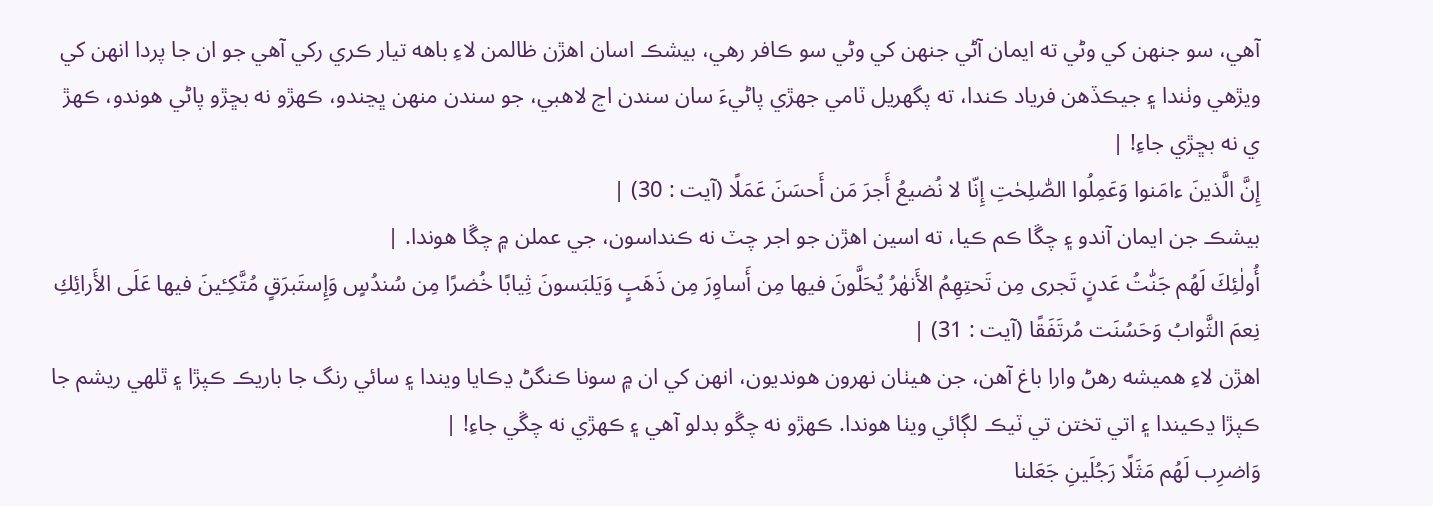آهي، سو جنهن کي وڻي ته ايمان آڻي جنهن کي وڻي سو ڪافر رهي، بيشڪ اسان اهڙن ظالمن لاءِ باهه تيار ڪري رکي آهي جو ان جا پردا انهن کي ويڙهي وٺندا ۽ جيڪڏهن فرياد ڪندا، ته پگهريل ٽامي جهڙي پاڻيءَ سان سندن اڃ لاهبي، جو سندن منهن ڀڃندو، ڪهڙو نه بڇڙو پاڻي هوندو، ڪهڙ ي نه بڇڙي جاءِ! |
إِنَّ الَّذينَ ءامَنوا وَعَمِلُوا الصّٰلِحٰتِ إِنّا لا نُضيعُ أَجرَ مَن أَحسَنَ عَمَلًا (آيت : 30) |
بيشڪ جن ايمان آندو ۽ چڱا ڪم ڪيا، ته اسين اهڙن جو اجر چٽ نه ڪنداسون، جي عملن ۾ چڱا هوندا. |
أُولٰئِكَ لَهُم جَنّٰتُ عَدنٍ تَجرى مِن تَحتِهِمُ الأَنهٰرُ يُحَلَّونَ فيها مِن أَساوِرَ مِن ذَهَبٍ وَيَلبَسونَ ثِيابًا خُضرًا مِن سُندُسٍ وَإِستَبرَقٍ مُتَّكِـٔينَ فيها عَلَى الأَرائِكِ نِعمَ الثَّوابُ وَحَسُنَت مُرتَفَقًا (آيت : 31) |
اهڙن لاءِ هميشه رهڻ وارا باغ آهن، جن هيٺان نهرون هونديون، انهن کي ان ۾ سونا ڪنگڻ ڍڪايا ويندا ۽ سائي رنگ جا باريڪ ڪپڙا ۽ ٿلهي ريشم جا ڪپڙا ڍڪيندا ۽ اتي تختن تي ٽيڪ لڳائي ويٺا هوندا. ڪهڙو نه چڱو بدلو آهي ۽ ڪهڙي نه چڱي جاءِ! |
وَاضرِب لَهُم مَثَلًا رَجُلَينِ جَعَلنا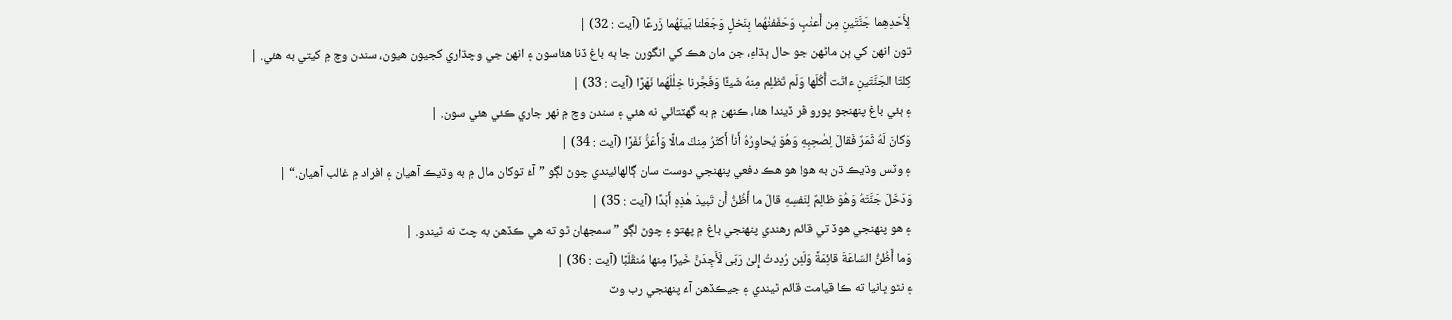لِأَحَدِهِما جَنَّتَينِ مِن أَعنٰبٍ وَحَفَفنٰهُما بِنَخلٍ وَجَعَلنا بَينَهُما زَرعًا (آيت : 32) |
تون انهن کي ٻن ماڻهن جو حال ٻڌاءِ، جن مان هڪ کي انگورن جا ٻه باغ ڏنا هئاسون ۽ انهن جي وچڌاري کجيون هيون، سندن وچ ۾ کيتي به هئي. |
كِلتَا الجَنَّتَينِ ءاتَت أُكُلَها وَلَم تَظلِم مِنهُ شَيـًٔا وَفَجَّرنا خِلٰلَهُما نَهَرًا (آيت : 33) |
۽ ٻئي باغ پنهنجو پورو ڦر ڏيندا هئا، ڪنهن ۾ به گهٽتائي نه هئي ۽ سندن وچ ۾ نهر جاري ڪئي هئي سون. |
وَكانَ لَهُ ثَمَرٌ فَقالَ لِصٰحِبِهِ وَهُوَ يُحاوِرُهُ أَنا۠ أَكثَرُ مِنكَ مالًا وَأَعَزُّ نَفَرًا (آيت : 34) |
۽ وٽس وڌيڪ ڌن به هو! هو هڪ دفعي پنهنجي دوست سان ڳالهائيندي چوڻ لڳو ”آءُ توکان مال ۾ به وڌيڪ آهيان ۽ افراد ۾ غالب آهيان.“ |
وَدَخَلَ جَنَّتَهُ وَهُوَ ظالِمٌ لِنَفسِهِ قالَ ما أَظُنُّ أَن تَبيدَ هٰذِهِ أَبَدًا (آيت : 35) |
۽ هو پنهنجي هوڏ تي قائم رهندي پنهنجي باغ ۾ پهتو ۽ چوڻ لڳو ”سمجهان ٿو ته هي ڪڏهن به چٽ نه ٿيندو. |
وَما أَظُنُّ السّاعَةَ قائِمَةً وَلَئِن رُدِدتُ إِلىٰ رَبّى لَأَجِدَنَّ خَيرًا مِنها مُنقَلَبًا (آيت : 36) |
۽ نٿو ڀانيا ته ڪا قيامت قائم ٿيندي ۽ جيڪڏهن آءُ پنهنجي رب وٽ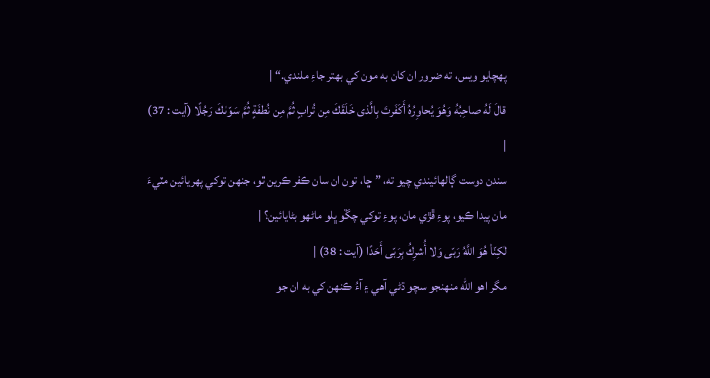پهچايو ويس، ته ضرور ان کان به مون کي بهتر جاءِ ملندي.“ |
قالَ لَهُ صاحِبُهُ وَهُوَ يُحاوِرُهُ أَكَفَرتَ بِالَّذى خَلَقَكَ مِن تُرابٍ ثُمَّ مِن نُطفَةٍ ثُمَّ سَوّىٰكَ رَجُلًا (آيت : 37) |
سندن دوست ڳالهائيندي چيو ته، ”ڇا، تون ان سان ڪفر ڪرين ٿو، جنهن توکي پهريائين مٽيءَ مان پيدا ڪيو، پوءِ ڦڙي مان، پوءِ توکي چڱو ڀلو ماڻهو بڻايائين؟ |
لٰكِنّا۠ هُوَ اللَّهُ رَبّى وَلا أُشرِكُ بِرَبّى أَحَدًا (آيت : 38) |
مگر اهو الله منهنجو سچو ڌڻي آهي ۽ آءُ ڪنهن کي به ان جو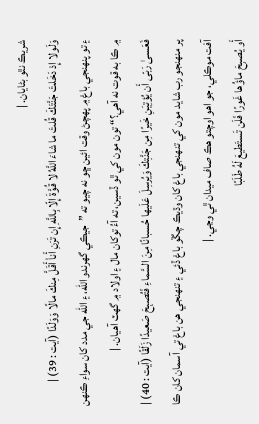شريڪ نٿو بڻايان. |
وَلَولا إِذ دَخَلتَ جَنَّتَكَ قُلتَ ما شاءَ اللَّهُ لا قُوَّةَ إِلّا بِاللَّهِ إِن تَرَنِ أَنا۠ أَقَلَّ مِنكَ مالًا وَوَلَدًا (آيت : 39) |
۽ تو پنهنجي باغ ۾ پهچڻ وقت ائين ڇو نه چيو ته ”جيڪي گهرندو الله، ۽ الله جي مدد کان سواءِ ڪنهن ۾ ڪا به قوت نه آهي؟“ تون مون کي ٿو ڏسين، ته آءُ توکان مال ۽ اولاد ۾ گهٽ آهيان. |
فَعَسىٰ رَبّى أَن يُؤتِيَنِ خَيرًا مِن جَنَّتِكَ وَيُرسِلَ عَلَيها حُسبانًا مِنَ السَّماءِ فَتُصبِحَ صَعيدًا زَلَقًا (آيت : 40) |
پر منهنجو رب شايد مون کي تنهنجي باغ کان وڌيڪ چڱو باغ ڏئي ۽ تنهنجي هن باغ تي آسمان کان ڪا آفت موڪلي، جو اهو اوچتو هڪ صاف ميدان ٿي وڃي. |
أَو يُصبِحَ ماؤُها غَورًا فَلَن تَستَطيعَ لَهُ طَلَبًا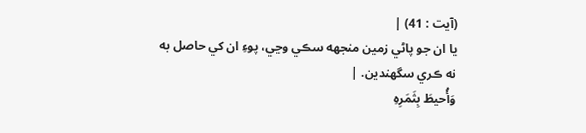(آيت : 41) |
يا ان جو پاڻي زمين منجهه سڪي وڃي، پوءِ ان کي حاصل به نه ڪري سگهندين. |
وَأُحيطَ بِثَمَرِهِ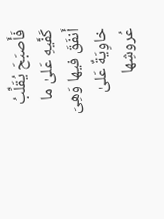فَأَصبَحَ يُقَلِّبُ كَفَّيهِ عَلىٰ ما أَنفَقَ فيها وَهِىَ خاوِيَةٌ عَلىٰ عُروشِها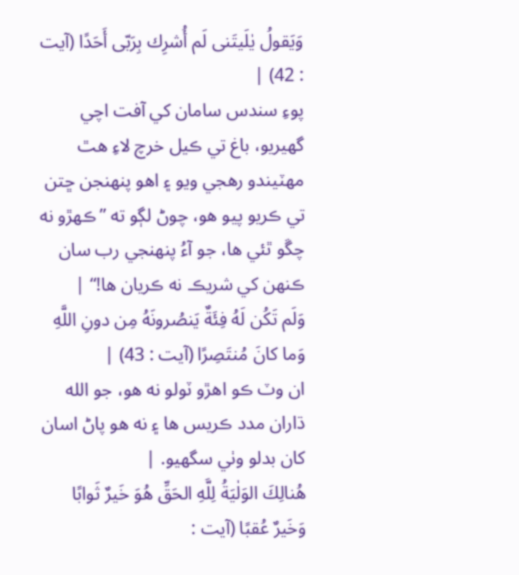وَيَقولُ يٰلَيتَنى لَم أُشرِك بِرَبّى أَحَدًا (آيت : 42) |
پوءِ سندس سامان کي آفت اچي گهيريو، باغ تي ڪيل خرچ لاءِ هٿ مهٽيندو رهجي ويو ۽ اهو پنهنجن ڇتن تي ڪريو پيو هو، چوڻ لڳو ته ”ڪهڙو نه چڱو ٿئي ها، جو آءُ پنهنجي رب سان ڪنهن کي شريڪ نه ڪريان ها!“ |
وَلَم تَكُن لَهُ فِئَةٌ يَنصُرونَهُ مِن دونِ اللَّهِ وَما كانَ مُنتَصِرًا (آيت : 43) |
ان وٽ ڪو اهڙو ٽولو نه هو، جو الله ڌاران مدد ڪريس ها ۽ نه هو پاڻ اسان کان بدلو وٺي سگهيو. |
هُنالِكَ الوَلٰيَةُ لِلَّهِ الحَقِّ هُوَ خَيرٌ ثَوابًا وَخَيرٌ عُقبًا (آيت :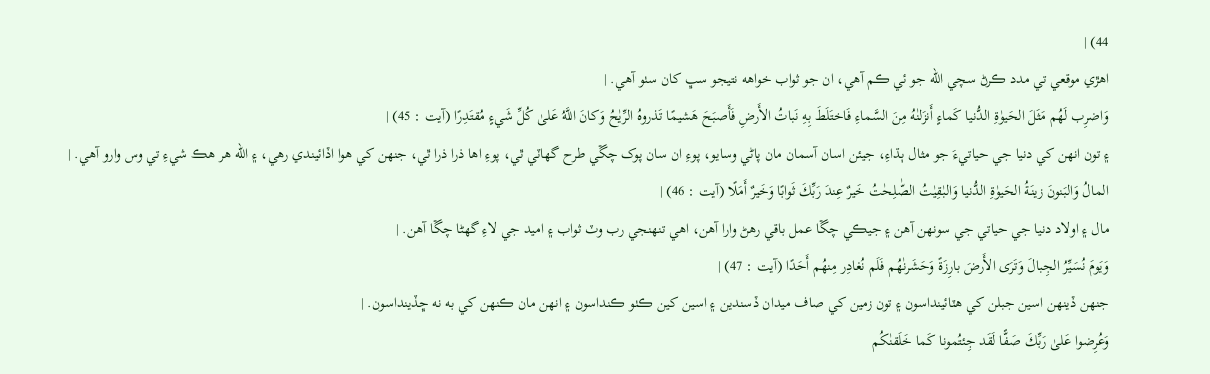44) |
اهڙي موقعي تي مدد ڪرڻ سچي الله جو ئي ڪم آهي، ان جو ثواب خواهه نتيجو سڀ کان سٺو آهي. |
وَاضرِب لَهُم مَثَلَ الحَيوٰةِ الدُّنيا كَماءٍ أَنزَلنٰهُ مِنَ السَّماءِ فَاختَلَطَ بِهِ نَباتُ الأَرضِ فَأَصبَحَ هَشيمًا تَذروهُ الرِّيٰحُ وَكانَ اللَّهُ عَلىٰ كُلِّ شَيءٍ مُقتَدِرًا (آيت : 45) |
۽ تون انهن کي دنيا جي حياتيءَ جو مثال ٻڌاءِ، جيئن اسان آسمان مان پاڻي وسايو، پوءِ ان سان پوک چڱي طرح گهاٽي ٿي، پوءِ اها ذرا ذرا ٿي، جنهن کي هوا اڏائيندي رهي، ۽ الله هر هڪ شيءِ تي وس وارو آهي. |
المالُ وَالبَنونَ زينَةُ الحَيوٰةِ الدُّنيا وَالبٰقِيٰتُ الصّٰلِحٰتُ خَيرٌ عِندَ رَبِّكَ ثَوابًا وَخَيرٌ أَمَلًا (آيت : 46) |
مال ۽ اولاد دنيا جي حياتي جي سونهن آهن ۽ جيڪي چڱا عمل باقي رهڻ وارا آهن، اهي تنهنجي رب وٽ ثواب ۽ اميد جي لاءِ گهڻا چڱا آهن. |
وَيَومَ نُسَيِّرُ الجِبالَ وَتَرَى الأَرضَ بارِزَةً وَحَشَرنٰهُم فَلَم نُغادِر مِنهُم أَحَدًا (آيت : 47) |
جنهن ڏينهن اسين جبلن کي هٽائينداسون ۽ تون زمين کي صاف ميدان ڏسندين ۽ اسين کين ڪٺو ڪنداسون ۽ انهن مان ڪنهن کي به نه ڇڏينداسون. |
وَعُرِضوا عَلىٰ رَبِّكَ صَفًّا لَقَد جِئتُمونا كَما خَلَقنٰكُم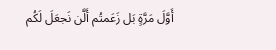أَوَّلَ مَرَّةٍ بَل زَعَمتُم أَلَّن نَجعَلَ لَكُم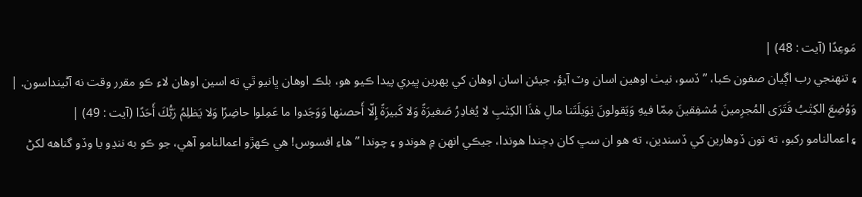مَوعِدًا (آيت : 48) |
۽ تنهنجي رب اڳيان صفون ڪبا، ”ڏسو، نيٺ اوهين اسان وٽ آيؤ، جيئن اسان اوهان کي پهرين ڀيري پيدا ڪيو هو، بلڪ اوهان ڀانيو ٿي ته اسين اوهان لاءِ ڪو مقرر وقت نه آڻينداسون. |
وَوُضِعَ الكِتٰبُ فَتَرَى المُجرِمينَ مُشفِقينَ مِمّا فيهِ وَيَقولونَ يٰوَيلَتَنا مالِ هٰذَا الكِتٰبِ لا يُغادِرُ صَغيرَةً وَلا كَبيرَةً إِلّا أَحصىٰها وَوَجَدوا ما عَمِلوا حاضِرًا وَلا يَظلِمُ رَبُّكَ أَحَدًا (آيت : 49) |
۽ اعمالنامو رکبو، ته تون ڏوهارين کي ڏسندين، ته هو ان سڀ کان ڊڄندا هوندا، جيڪي انهن ۾ هوندو ۽ چوندا ”هاءِ افسوس! هي ڪهڙو اعمالنامو آهي، جو ڪو به ننڍو يا وڏو گناهه لکڻ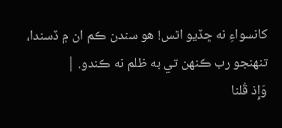کانسواءِ نه ڇڏيو اٿس! هو سندن ڪم ان ۾ ڏسندا، تنهنجو رب ڪنهن تي به ظلم نه ڪندو. |
وَإِذ قُلنا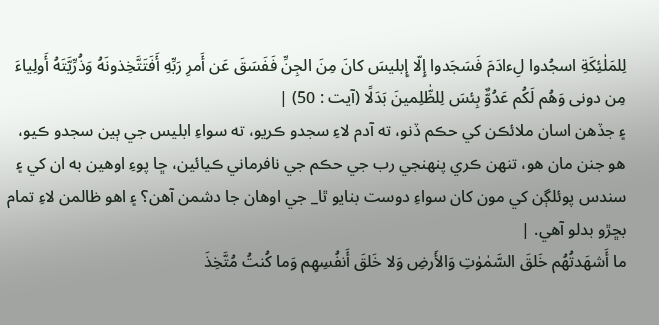لِلمَلٰئِكَةِ اسجُدوا لِءادَمَ فَسَجَدوا إِلّا إِبليسَ كانَ مِنَ الجِنِّ فَفَسَقَ عَن أَمرِ رَبِّهِ أَفَتَتَّخِذونَهُ وَذُرِّيَّتَهُ أَولِياءَ مِن دونى وَهُم لَكُم عَدُوٌّ بِئسَ لِلظّٰلِمينَ بَدَلًا (آيت : 50) |
۽ جڏهن اسان ملائڪن کي حڪم ڏنو، ته آدم لاءِ سجدو ڪريو، ته سواءِ ابليس جي ٻين سجدو ڪيو، هو جنن مان هو، تنهن ڪري پنهنجي رب جي حڪم جي نافرماني ڪيائين، ڇا پوءِ اوهين به ان کي ۽ سندس پوئلڳن کي مون کان سواءِ دوست بنايو ٿا_ جي اوهان جا دشمن آهن؟ ۽ اهو ظالمن لاءِ تمام بڇڙو بدلو آهي. |
ما أَشهَدتُهُم خَلقَ السَّمٰوٰتِ وَالأَرضِ وَلا خَلقَ أَنفُسِهِم وَما كُنتُ مُتَّخِذَ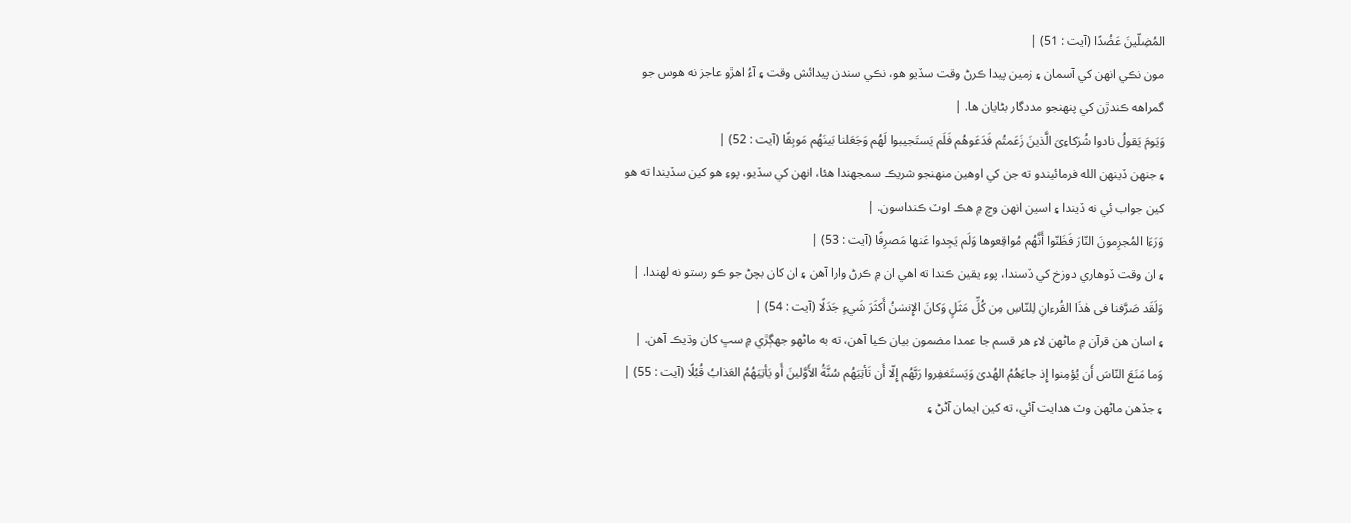المُضِلّينَ عَضُدًا (آيت : 51) |
مون نڪي انهن کي آسمان ۽ زمين پيدا ڪرڻ وقت سڏيو هو، نڪي سندن پيدائش وقت ۽ آءُ اهڙو عاجز نه هوس جو گمراهه ڪندڙن کي پنهنجو مددگار بڻايان ها. |
وَيَومَ يَقولُ نادوا شُرَكاءِىَ الَّذينَ زَعَمتُم فَدَعَوهُم فَلَم يَستَجيبوا لَهُم وَجَعَلنا بَينَهُم مَوبِقًا (آيت : 52) |
۽ جنهن ڏينهن الله فرمائيندو ته جن کي اوهين منهنجو شريڪ سمجهندا هئا، انهن کي سڏيو، پوءِ هو کين سڏيندا ته هو کين جواب ئي نه ڏيندا ۽ اسين انهن وچ ۾ هڪ اوٽ ڪنداسون. |
وَرَءَا المُجرِمونَ النّارَ فَظَنّوا أَنَّهُم مُواقِعوها وَلَم يَجِدوا عَنها مَصرِفًا (آيت : 53) |
۽ ان وقت ڏوهاري دوزخ کي ڏسندا، پوءِ يقين ڪندا ته اهي ان ۾ ڪرڻ وارا آهن ۽ ان کان بچڻ جو ڪو رستو نه لهندا. |
وَلَقَد صَرَّفنا فى هٰذَا القُرءانِ لِلنّاسِ مِن كُلِّ مَثَلٍ وَكانَ الإِنسٰنُ أَكثَرَ شَيءٍ جَدَلًا (آيت : 54) |
۽ اسان هن قرآن ۾ ماڻهن لاءِ هر قسم جا عمدا مضمون بيان ڪيا آهن، ته به ماڻهو جهڳڙي ۾ سڀ کان وڌيڪ آهن. |
وَما مَنَعَ النّاسَ أَن يُؤمِنوا إِذ جاءَهُمُ الهُدىٰ وَيَستَغفِروا رَبَّهُم إِلّا أَن تَأتِيَهُم سُنَّةُ الأَوَّلينَ أَو يَأتِيَهُمُ العَذابُ قُبُلًا (آيت : 55) |
۽ جڏهن ماڻهن وٽ هدايت آئي، ته کين ايمان آڻڻ ۽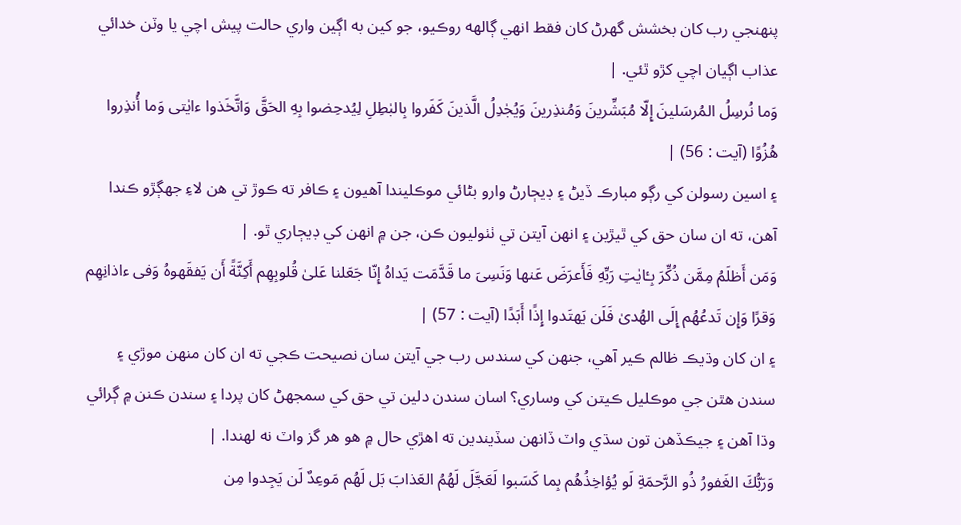پنهنجي رب کان بخشش گهرڻ کان فقط انهي ڳالهه روڪيو، جو کين به اڳين واري حالت پيش اچي يا وٽن خدائي عذاب اڳيان اچي کڙو ٿئي. |
وَما نُرسِلُ المُرسَلينَ إِلّا مُبَشِّرينَ وَمُنذِرينَ وَيُجٰدِلُ الَّذينَ كَفَروا بِالبٰطِلِ لِيُدحِضوا بِهِ الحَقَّ وَاتَّخَذوا ءايٰتى وَما أُنذِروا هُزُوًا (آيت : 56) |
۽ اسين رسولن کي رڳو مبارڪ ڏيڻ ۽ ڊيڄارڻ وارو بڻائي موڪليندا آهيون ۽ ڪافر ته ڪوڙ تي هن لاءِ جهڳڙو ڪندا آهن، ته ان سان حق کي ٿيڙين ۽ انهن آيتن تي ٺٺوليون ڪن، جن ۾ انهن کي ڊيڄاري ٿو. |
وَمَن أَظلَمُ مِمَّن ذُكِّرَ بِـٔايٰتِ رَبِّهِ فَأَعرَضَ عَنها وَنَسِىَ ما قَدَّمَت يَداهُ إِنّا جَعَلنا عَلىٰ قُلوبِهِم أَكِنَّةً أَن يَفقَهوهُ وَفى ءاذانِهِم وَقرًا وَإِن تَدعُهُم إِلَى الهُدىٰ فَلَن يَهتَدوا إِذًا أَبَدًا (آيت : 57) |
۽ ان کان وڌيڪ ظالم ڪير آهي، جنهن کي سندس رب جي آيتن سان نصيحت ڪجي ته ان کان منهن موڙي ۽ سندن هٿن جي موڪليل ڪيتن کي وساري؟ اسان سندن دلين تي حق کي سمجهڻ کان پردا ۽ سندن ڪنن ۾ ڳرائي وڌا آهن ۽ جيڪڏهن تون سڌي واٽ ڏانهن سڏيندين ته اهڙي حال ۾ هو هر گز واٽ نه لهندا. |
وَرَبُّكَ الغَفورُ ذُو الرَّحمَةِ لَو يُؤاخِذُهُم بِما كَسَبوا لَعَجَّلَ لَهُمُ العَذابَ بَل لَهُم مَوعِدٌ لَن يَجِدوا مِن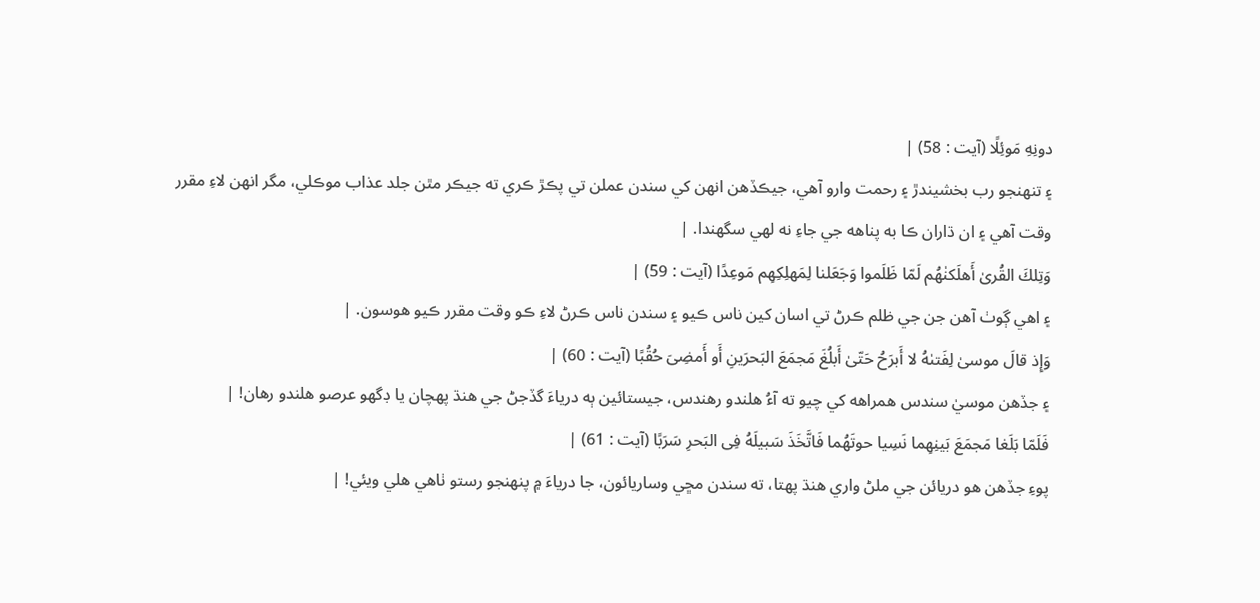دونِهِ مَوئِلًا (آيت : 58) |
۽ تنهنجو رب بخشيندڙ ۽ رحمت وارو آهي، جيڪڏهن انهن کي سندن عملن تي پڪڙ ڪري ته جيڪر مٿن جلد عذاب موڪلي، مگر انهن لاءِ مقرر وقت آهي ۽ ان ڌاران ڪا به پناهه جي جاءِ نه لهي سگهندا. |
وَتِلكَ القُرىٰ أَهلَكنٰهُم لَمّا ظَلَموا وَجَعَلنا لِمَهلِكِهِم مَوعِدًا (آيت : 59) |
۽ اهي ڳوٺ آهن جن جي ظلم ڪرڻ تي اسان کين ناس ڪيو ۽ سندن ناس ڪرڻ لاءِ ڪو وقت مقرر ڪيو هوسون. |
وَإِذ قالَ موسىٰ لِفَتىٰهُ لا أَبرَحُ حَتّىٰ أَبلُغَ مَجمَعَ البَحرَينِ أَو أَمضِىَ حُقُبًا (آيت : 60) |
۽ جڏهن موسيٰ سندس همراهه کي چيو ته آءُ هلندو رهندس، جيستائين ٻه درياءَ گڏجڻ جي هنڌ پهچان يا ڊگهو عرصو هلندو رهان! |
فَلَمّا بَلَغا مَجمَعَ بَينِهِما نَسِيا حوتَهُما فَاتَّخَذَ سَبيلَهُ فِى البَحرِ سَرَبًا (آيت : 61) |
پوءِ جڏهن هو دريائن جي ملڻ واري هنڌ پهتا، ته سندن مڇي وساريائون، جا درياءَ ۾ پنهنجو رستو ٺاهي هلي ويئي! |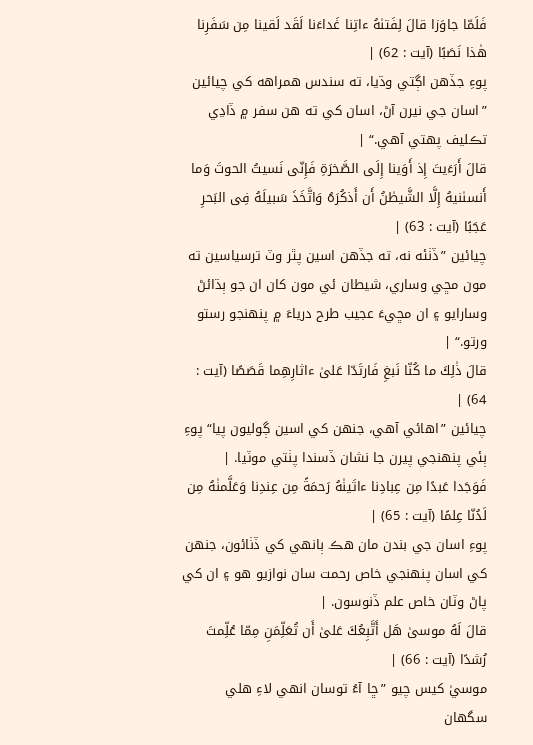فَلَمّا جاوَزا قالَ لِفَتىٰهُ ءاتِنا غَداءَنا لَقَد لَقينا مِن سَفَرِنا هٰذا نَصَبًا (آيت : 62) |
پوءِ جڏهن اڳتي وڌيا، ته سندس همراهه کي چيائين ”اسان جي نيرن آڻ، اسان کي ته هن سفر ۾ ڏاڍي تڪليف پهتي آهي.“ |
قالَ أَرَءَيتَ إِذ أَوَينا إِلَى الصَّخرَةِ فَإِنّى نَسيتُ الحوتَ وَما أَنسىٰنيهُ إِلَّا الشَّيطٰنُ أَن أَذكُرَهُ وَاتَّخَذَ سَبيلَهُ فِى البَحرِ عَجَبًا (آيت : 63) |
چيائين ”ڏٺئه نه، ته جڏهن اسين پٿر وٽ ترسياسين ته مون مڇي وساري، شيطان ئي مون کان ان جو ٻڌائڻ وسارايو ۽ ان مڇيءَ عجيب طرح درياءَ ۾ پنهنجو رستو ورتو.“ |
قالَ ذٰلِكَ ما كُنّا نَبغِ فَارتَدّا عَلىٰ ءاثارِهِما قَصَصًا (آيت : 64) |
چيائين ”اهائي آهي، جنهن کي اسين ڳوليون پيا“ پوءِ ٻئي پنهنجي پيرن جا نشان ڏسندا پٺتي موٽيا. |
فَوَجَدا عَبدًا مِن عِبادِنا ءاتَينٰهُ رَحمَةً مِن عِندِنا وَعَلَّمنٰهُ مِن لَدُنّا عِلمًا (آيت : 65) |
پوءِ اسان جي بندن مان هڪ ٻانهي کي ڏٺائون، جنهن کي اسان پنهنجي خاص رحمت سان نوازيو هو ۽ ان کي پاڻ وٽان خاص علم ڏنوسون. |
قالَ لَهُ موسىٰ هَل أَتَّبِعُكَ عَلىٰ أَن تُعَلِّمَنِ مِمّا عُلِّمتَ رُشدًا (آيت : 66) |
موسيٰ کيس چيو ”ڇا آءُ توسان انهي لاءِ هلي سگهان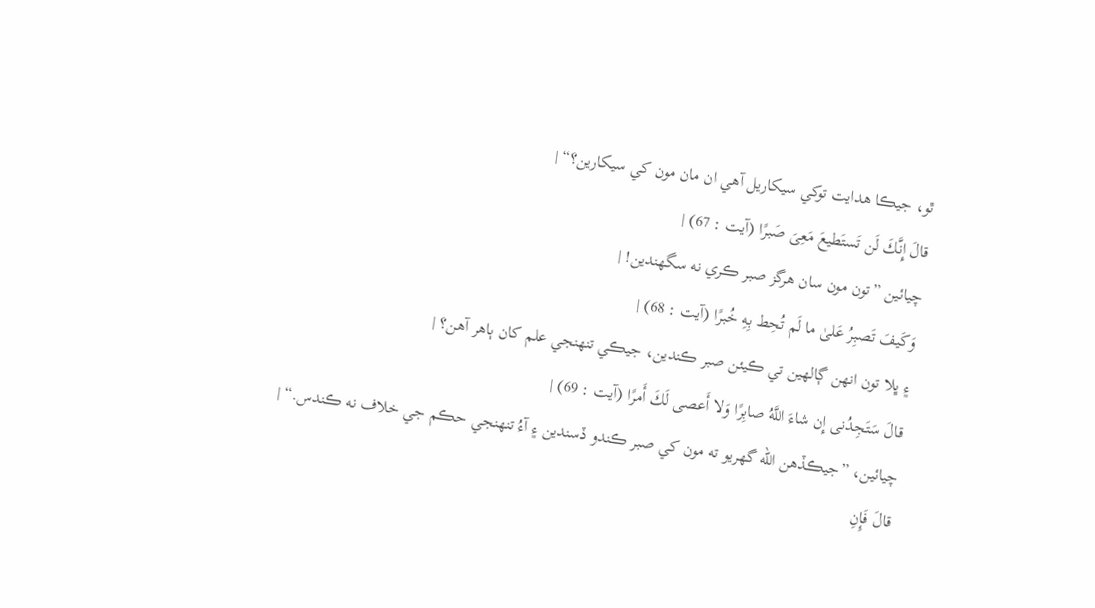ٿو، جيڪا هدايت توکي سيکاريل آهي ان مان مون کي سيکارين؟“ |
قالَ إِنَّكَ لَن تَستَطيعَ مَعِىَ صَبرًا (آيت : 67) |
چيائين ”تون مون سان هرگز صبر ڪري نه سگهندين! |
وَكَيفَ تَصبِرُ عَلىٰ ما لَم تُحِط بِهِ خُبرًا (آيت : 68) |
۽ ڀلا تون انهن ڳالهين تي ڪيئن صبر ڪندين، جيڪي تنهنجي علم کان ٻاهر آهن؟ |
قالَ سَتَجِدُنى إِن شاءَ اللَّهُ صابِرًا وَلا أَعصى لَكَ أَمرًا (آيت : 69) |
چيائين، ”جيڪڏهن الله گهريو ته مون کي صبر ڪندو ڏسندين ۽ آءُ تنهنجي حڪم جي خلاف نه ڪندس.“ |
قالَ فَإِنِ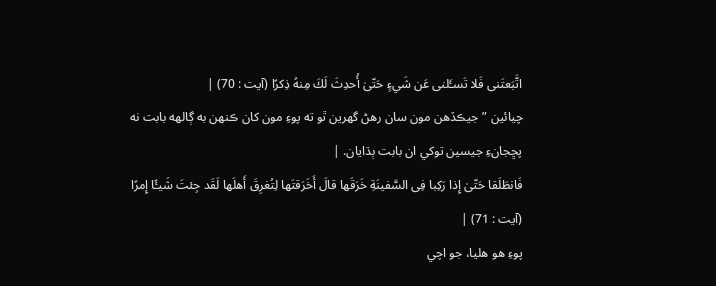اتَّبَعتَنى فَلا تَسـَٔلنى عَن شَيءٍ حَتّىٰ أُحدِثَ لَكَ مِنهُ ذِكرًا (آيت : 70) |
چيائين ”جيڪڏهن مون سان رهڻ گهرين ٿو ته پوءِ مون کان ڪنهن به ڳالهه بابت نه پڇجانءِ جيسين توکي ان بابت ٻڌايان. |
فَانطَلَقا حَتّىٰ إِذا رَكِبا فِى السَّفينَةِ خَرَقَها قالَ أَخَرَقتَها لِتُغرِقَ أَهلَها لَقَد جِئتَ شَيـًٔا إِمرًا (آيت : 71) |
پوءِ هو هليا، جو اچي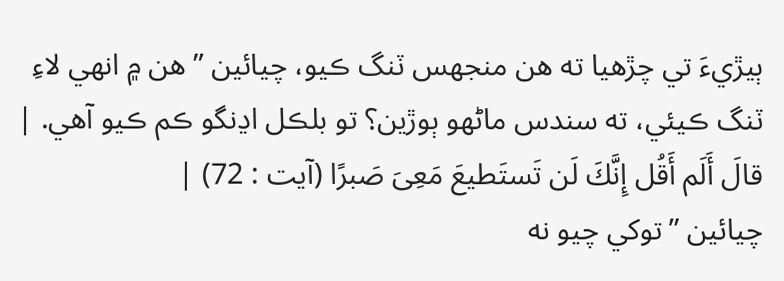ٻيڙيءَ تي چڙهيا ته هن منجهس ٽنگ ڪيو، چيائين ”هن ۾ انهي لاءِ ٽنگ ڪيئي، ته سندس ماڻهو ٻوڙين؟ تو بلڪل اڍنگو ڪم ڪيو آهي. |
قالَ أَلَم أَقُل إِنَّكَ لَن تَستَطيعَ مَعِىَ صَبرًا (آيت : 72) |
چيائين ”توکي چيو نه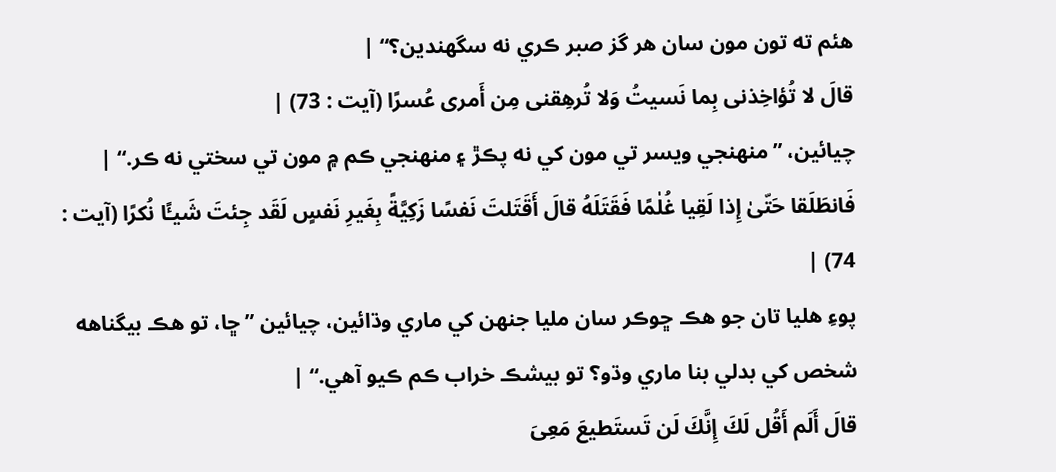هئم ته تون مون سان هر گز صبر ڪري نه سگهندين؟“ |
قالَ لا تُؤاخِذنى بِما نَسيتُ وَلا تُرهِقنى مِن أَمرى عُسرًا (آيت : 73) |
چيائين، ”منهنجي ويسر تي مون کي نه پڪڙ ۽ منهنجي ڪم ۾ مون تي سختي نه ڪر.“ |
فَانطَلَقا حَتّىٰ إِذا لَقِيا غُلٰمًا فَقَتَلَهُ قالَ أَقَتَلتَ نَفسًا زَكِيَّةً بِغَيرِ نَفسٍ لَقَد جِئتَ شَيـًٔا نُكرًا (آيت : 74) |
پوءِ هليا تان جو هڪ ڇوڪر سان مليا جنهن کي ماري وڌائين، چيائين ”ڇا، تو هڪ بيگناهه شخص کي بدلي بنا ماري وڌو؟ تو بيشڪ خراب ڪم ڪيو آهي.“ |
قالَ أَلَم أَقُل لَكَ إِنَّكَ لَن تَستَطيعَ مَعِىَ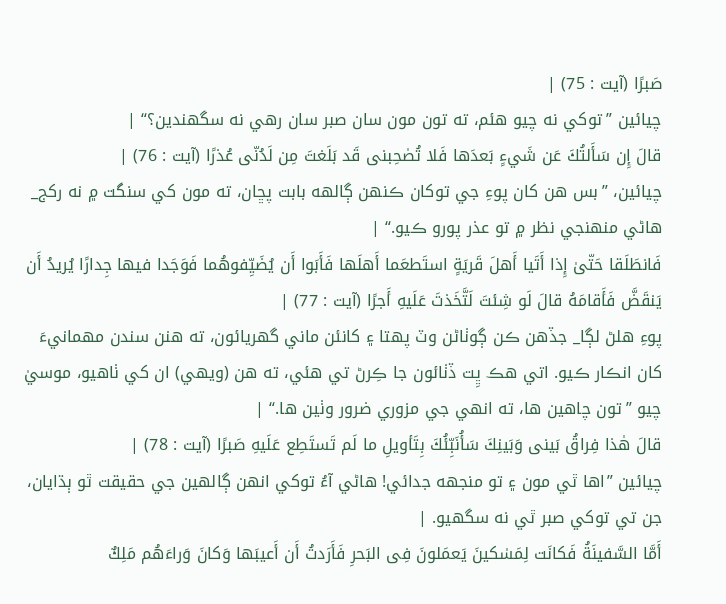صَبرًا (آيت : 75) |
چيائين ”توکي نه چيو هئم، ته تون مون سان صبر سان رهي نه سگهندين؟“ |
قالَ إِن سَأَلتُكَ عَن شَيءٍ بَعدَها فَلا تُصٰحِبنى قَد بَلَغتَ مِن لَدُنّى عُذرًا (آيت : 76) |
چيائين، ”بس هن کان پوءِ جي توکان ڪنهن ڳالهه بابت پڇان، ته مون کي سنگت ۾ نه رکج_ هاڻي منهنجي نظر ۾ تو عذر پورو ڪيو.“ |
فَانطَلَقا حَتّىٰ إِذا أَتَيا أَهلَ قَريَةٍ استَطعَما أَهلَها فَأَبَوا أَن يُضَيِّفوهُما فَوَجَدا فيها جِدارًا يُريدُ أَن يَنقَضَّ فَأَقامَهُ قالَ لَو شِئتَ لَتَّخَذتَ عَلَيهِ أَجرًا (آيت : 77) |
پوءِ هلڻ لڳا_ جڏهن ڪن ڳوٺاڻن وٽ پهتا ۽ کانئن ماني گهريائون، ته هنن سندن مهمانيءَ کان انڪار ڪيو. اتي هڪ ڀِت ڏٺائون جا ڪِرڻ تي هئي، ته هن (ويهي) ان کي ٺاهيو، موسيٰ چيو ”تون چاهين ها، ته انهي جي مزوري ضرور وٺين ها.“ |
قالَ هٰذا فِراقُ بَينى وَبَينِكَ سَأُنَبِّئُكَ بِتَأويلِ ما لَم تَستَطِع عَلَيهِ صَبرًا (آيت : 78) |
چيائين ”اها ٿي مون ۽ تو منجهه جدائي! هاڻي آءُ توکي انهن ڳالهين جي حقيقت ٿو ٻڌايان، جن تي توکي صبر ٿي نه سگهيو. |
أَمَّا السَّفينَةُ فَكانَت لِمَسٰكينَ يَعمَلونَ فِى البَحرِ فَأَرَدتُ أَن أَعيبَها وَكانَ وَراءَهُم مَلِكٌ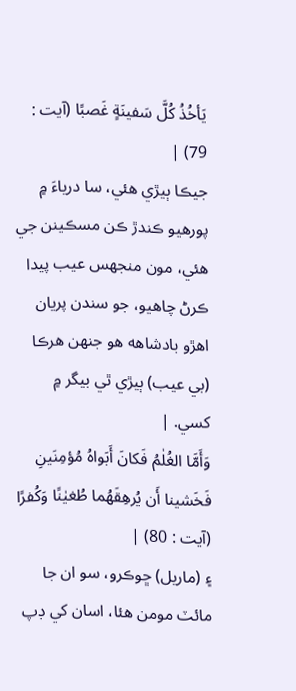يَأخُذُ كُلَّ سَفينَةٍ غَصبًا (آيت : 79) |
جيڪا ٻيڙي هئي، سا درياءَ ۾ پورهيو ڪندڙ ڪن مسڪينن جي هئي، مون منجهس عيب پيدا ڪرڻ چاهيو، جو سندن پريان اهڙو بادشاهه هو جنهن هرڪا (بي عيب) ٻيڙي ٿي بيگر ۾ کسي. |
وَأَمَّا الغُلٰمُ فَكانَ أَبَواهُ مُؤمِنَينِ فَخَشينا أَن يُرهِقَهُما طُغيٰنًا وَكُفرًا (آيت : 80) |
۽ (ماريل) ڇوڪرو، سو ان جا مائٽ مومن هئا، اسان کي ڊپ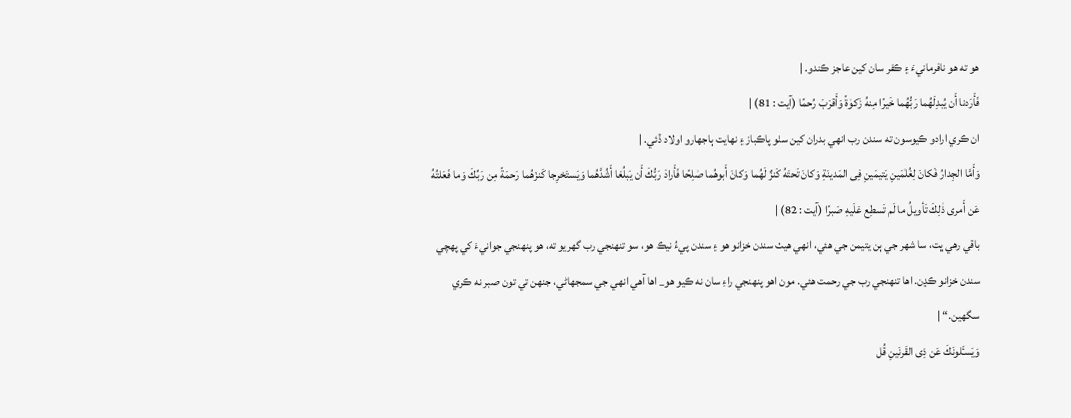هو ته هو نافرمانيءَ ۽ ڪفر سان کين عاجز ڪندو. |
فَأَرَدنا أَن يُبدِلَهُما رَبُّهُما خَيرًا مِنهُ زَكوٰةً وَأَقرَبَ رُحمًا (آيت : 81) |
ان ڪري ارادو ڪيوسون ته سندن رب انهي بدران کين سٺو پاڪباز ۽ نهايت ٻاجهارو اولاد ڏئي. |
وَأَمَّا الجِدارُ فَكانَ لِغُلٰمَينِ يَتيمَينِ فِى المَدينَةِ وَكانَ تَحتَهُ كَنزٌ لَهُما وَكانَ أَبوهُما صٰلِحًا فَأَرادَ رَبُّكَ أَن يَبلُغا أَشُدَّهُما وَيَستَخرِجا كَنزَهُما رَحمَةً مِن رَبِّكَ وَما فَعَلتُهُ عَن أَمرى ذٰلِكَ تَأويلُ ما لَم تَسطِع عَلَيهِ صَبرًا (آيت : 82) |
باقي رهي ڀت، سا شهر جي ٻن يتيمن جي هئي، انهي هيٺ سندن خزانو هو ۽ سندن پيءُ نيڪ هو، سو تنهنجي رب گهريو ته، هو پنهنجي جوانيءَ کي پهچي سندن خزانو ڪڍن. اها تنهنجي رب جي رحمت هئي. مون اهو پنهنجي راءِ سان نه ڪيو هو_ اها آهي انهي جي سمجهاڻي، جنهن تي تون صبر نه ڪري سگهين.“ |
وَيَسـَٔلونَكَ عَن ذِى القَرنَينِ قُل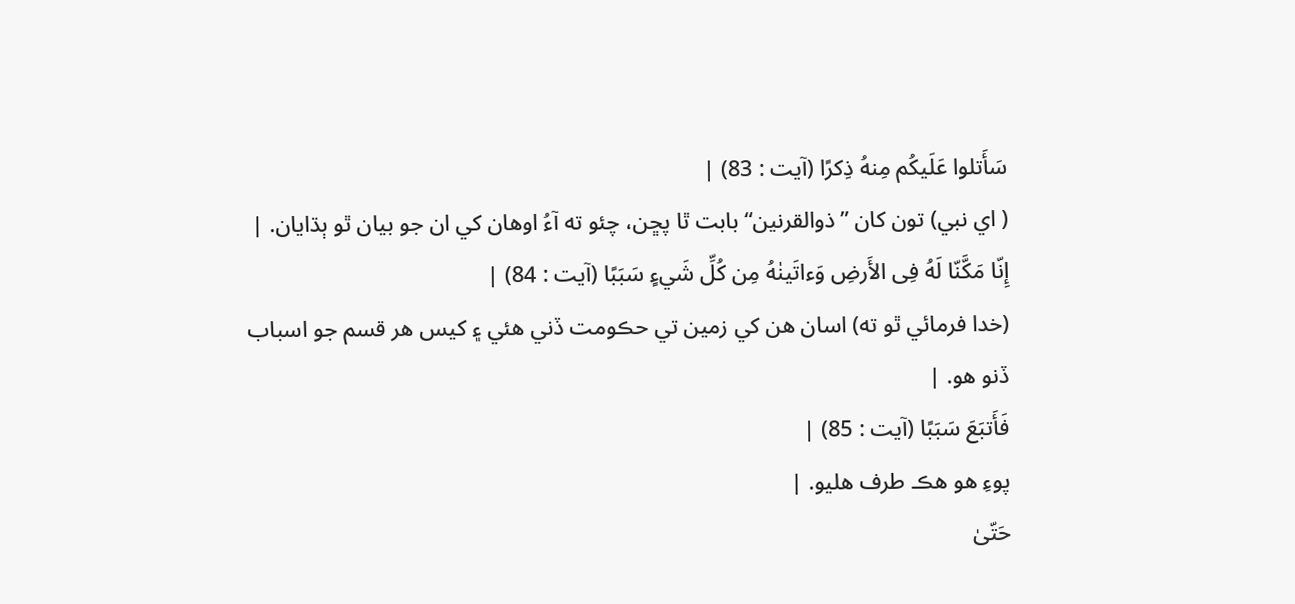سَأَتلوا عَلَيكُم مِنهُ ذِكرًا (آيت : 83) |
( اي نبي) تون کان ”ذوالقرنين“ بابت ٿا پڇن، چئو ته آءُ اوهان کي ان جو بيان ٿو ٻڌايان. |
إِنّا مَكَّنّا لَهُ فِى الأَرضِ وَءاتَينٰهُ مِن كُلِّ شَيءٍ سَبَبًا (آيت : 84) |
(خدا فرمائي ٿو ته) اسان هن کي زمين تي حڪومت ڏني هئي ۽ کيس هر قسم جو اسباب ڏنو هو. |
فَأَتبَعَ سَبَبًا (آيت : 85) |
پوءِ هو هڪ طرف هليو. |
حَتّىٰ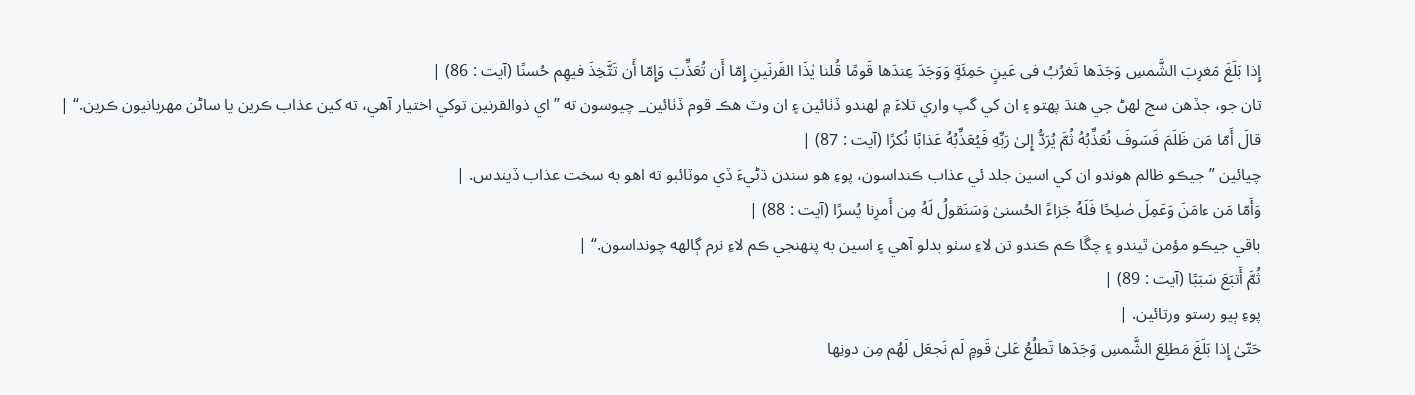إِذا بَلَغَ مَغرِبَ الشَّمسِ وَجَدَها تَغرُبُ فى عَينٍ حَمِئَةٍ وَوَجَدَ عِندَها قَومًا قُلنا يٰذَا القَرنَينِ إِمّا أَن تُعَذِّبَ وَإِمّا أَن تَتَّخِذَ فيهِم حُسنًا (آيت : 86) |
تان جو، جڏهن سج لهڻ جي هنڌ پهتو ۽ ان کي گپ واري تلاءَ ۾ لهندو ڏٺائين ۽ ان وٽ هڪ قوم ڏٺائين_ چيوسون ته ”اي ذوالقرنين توکي اختيار آهي، ته کين عذاب ڪرين يا ساڻن مهربانيون ڪرين.“ |
قالَ أَمّا مَن ظَلَمَ فَسَوفَ نُعَذِّبُهُ ثُمَّ يُرَدُّ إِلىٰ رَبِّهِ فَيُعَذِّبُهُ عَذابًا نُكرًا (آيت : 87) |
چيائين ”جيڪو ظالم هوندو ان کي اسين جلد ئي عذاب ڪنداسون، پوءِ هو سندن ڌڻيءَ ڏي موٽائبو ته اهو به سخت عذاب ڏيندس. |
وَأَمّا مَن ءامَنَ وَعَمِلَ صٰلِحًا فَلَهُ جَزاءً الحُسنىٰ وَسَنَقولُ لَهُ مِن أَمرِنا يُسرًا (آيت : 88) |
باقي جيڪو مؤمن ٿيندو ۽ چڱا ڪم ڪندو تن لاءِ سٺو بدلو آهي ۽ اسين به پنهنجي ڪم لاءِ نرم ڳالهه چونداسون.“ |
ثُمَّ أَتبَعَ سَبَبًا (آيت : 89) |
پوءِ ٻيو رستو ورتائين. |
حَتّىٰ إِذا بَلَغَ مَطلِعَ الشَّمسِ وَجَدَها تَطلُعُ عَلىٰ قَومٍ لَم نَجعَل لَهُم مِن دونِها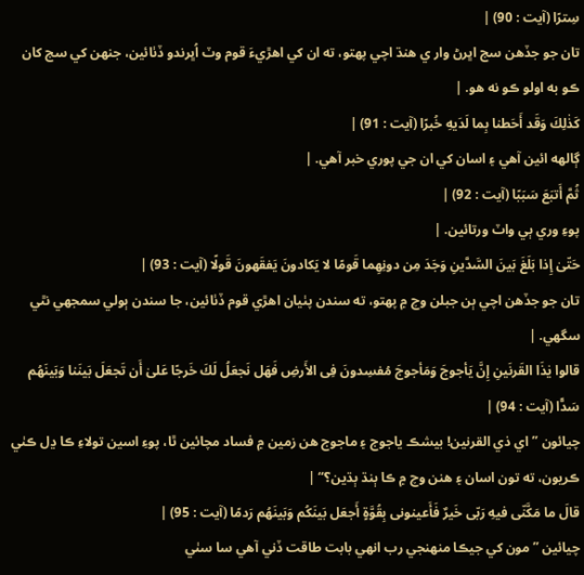سِترًا (آيت : 90) |
تان جو جڏهن سج اڀرڻ وار ي هنڌ اچي پهتو، ته ان کي اهڙيءَ قوم وٽ اُڀرندو ڏٺائين، جنهن کي سج کان ڪو به اولو ڪو نه هو. |
كَذٰلِكَ وَقَد أَحَطنا بِما لَدَيهِ خُبرًا (آيت : 91) |
ڳالهه ائين آهي ۽ اسان کي ان جي پوري خبر آهي. |
ثُمَّ أَتبَعَ سَبَبًا (آيت : 92) |
پوءِ وري ٻي واٽ ورتائين. |
حَتّىٰ إِذا بَلَغَ بَينَ السَّدَّينِ وَجَدَ مِن دونِهِما قَومًا لا يَكادونَ يَفقَهونَ قَولًا (آيت : 93) |
تان جو جڏهن اچي ٻن جبلن وچ ۾ پهتو، ته سندن پٺيان اهڙي قوم ڏٺائين، جا سندن ٻولي سمجهي نٿي سگهي. |
قالوا يٰذَا القَرنَينِ إِنَّ يَأجوجَ وَمَأجوجَ مُفسِدونَ فِى الأَرضِ فَهَل نَجعَلُ لَكَ خَرجًا عَلىٰ أَن تَجعَلَ بَينَنا وَبَينَهُم سَدًّا (آيت : 94) |
چيائون ”اي ذي القرنين! بيشڪ ياجوج ۽ ماجوج هن زمين ۾ فساد مچائين ٿا، پوءِ اسين تولاءِ ڪا ڍل ڪٺي ڪريون، ته تون اسان ۽ هنن وچ ۾ ڪا ٻنڌ ٻڌين؟“ |
قالَ ما مَكَّنّى فيهِ رَبّى خَيرٌ فَأَعينونى بِقُوَّةٍ أَجعَل بَينَكُم وَبَينَهُم رَدمًا (آيت : 95) |
چيائين ”مون کي جيڪا منهنجي رب انهي بابت طاقت ڏني آهي سا سٺي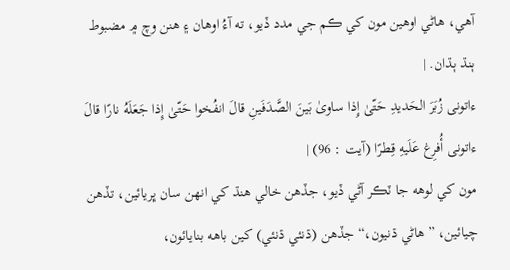آهي، هاڻي اوهين مون کي ڪم جي مدد ڏيو، ته آءُ اوهان ۽ هنن وچ ۾ مضبوط ٻنڌ ٻڌان. |
ءاتونى زُبَرَ الحَديدِ حَتّىٰ إِذا ساوىٰ بَينَ الصَّدَفَينِ قالَ انفُخوا حَتّىٰ إِذا جَعَلَهُ نارًا قالَ ءاتونى أُفرِغ عَلَيهِ قِطرًا (آيت : 96) |
مون کي لوهه جا ٽڪر آڻي ڏيو، جڏهن خالي هنڌ کي انهن سان ڀريائين، تڏهن چيائين، ”هاڻي ڌنيون،“ جڏهن (ڌنئي ڌنئي) کين باهه بنايائون،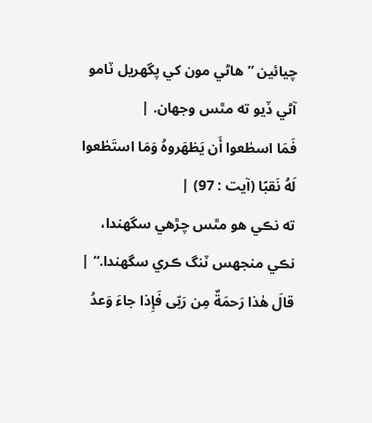چيائين ”هاڻي مون کي پگهريل ٽامو آڻي ڏيو ته مٿس وجهان. |
فَمَا اسطٰعوا أَن يَظهَروهُ وَمَا استَطٰعوا لَهُ نَقبًا (آيت : 97) |
ته نڪي هو مٿس چڙهي سگهندا، نڪي منجهس ٽنگ ڪري سگهندا.“ |
قالَ هٰذا رَحمَةٌ مِن رَبّى فَإِذا جاءَ وَعدُ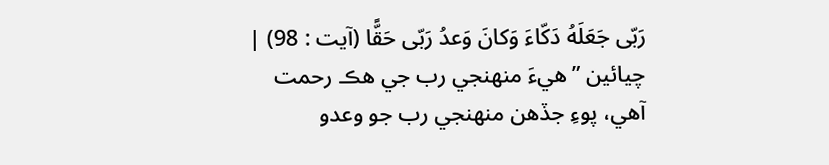رَبّى جَعَلَهُ دَكّاءَ وَكانَ وَعدُ رَبّى حَقًّا (آيت : 98) |
چيائين ”هيءَ منهنجي رب جي هڪ رحمت آهي، پوءِ جڏهن منهنجي رب جو وعدو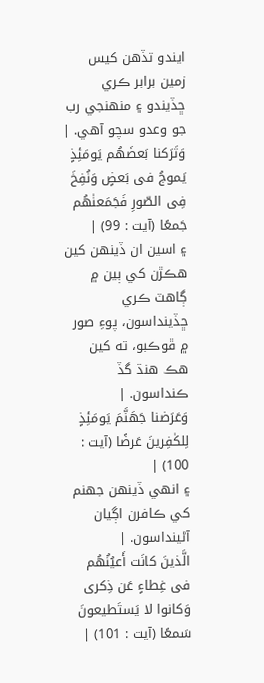ايندو تڏهن کيس زمين برابر ڪري ڇڏيندو ۽ منهنجي رب جو وعدو سچو آهي. |
وَتَرَكنا بَعضَهُم يَومَئِذٍ يَموجُ فى بَعضٍ وَنُفِخَ فِى الصّورِ فَجَمَعنٰهُم جَمعًا (آيت : 99) |
۽ اسين ان ڏينهن کين هڪڙن کي ٻين ۾ ڳاهٽ ڪري ڇڏينداسون، پوءِ صور ۾ ڦوڪبو، ته کين هڪ هنڌ گڏ ڪنداسون. |
وَعَرَضنا جَهَنَّمَ يَومَئِذٍ لِلكٰفِرينَ عَرضًا (آيت : 100) |
۽ انهي ڏينهن جهنم کي ڪافرن اڳيان آڻينداسون. |
الَّذينَ كانَت أَعيُنُهُم فى غِطاءٍ عَن ذِكرى وَكانوا لا يَستَطيعونَ سَمعًا (آيت : 101) |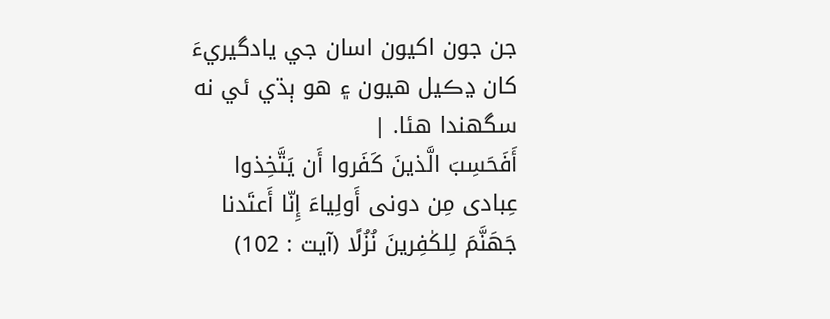جن جون اکيون اسان جي يادگيريءَ کان ڍڪيل هيون ۽ هو ٻڌي ئي نه سگهندا هئا. |
أَفَحَسِبَ الَّذينَ كَفَروا أَن يَتَّخِذوا عِبادى مِن دونى أَولِياءَ إِنّا أَعتَدنا جَهَنَّمَ لِلكٰفِرينَ نُزُلًا (آيت : 102)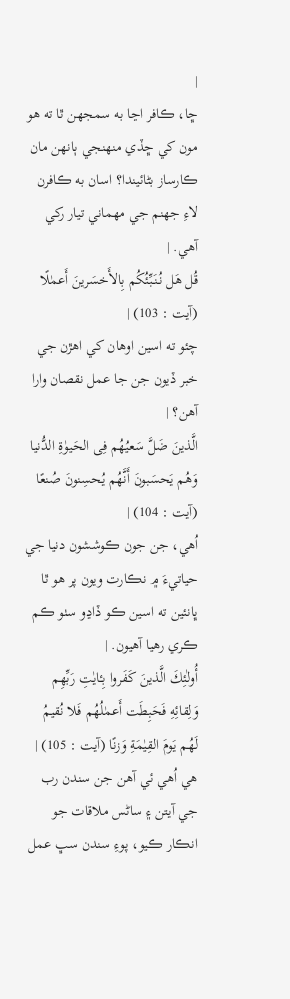|
ڇا، ڪافر اڃا به سمجهن ٿا ته هو مون کي ڇڏي منهنجي ٻانهن مان ڪارساز بڻائيندا؟ اسان به ڪافرن لاءِ جهنم جي مهماني تيار رکي آهي. |
قُل هَل نُنَبِّئُكُم بِالأَخسَرينَ أَعمٰلًا (آيت : 103) |
چئو ته اسين اوهان کي اهڙن جي خبر ڏيون جن جا عمل نقصان وارا آهن؟ |
الَّذينَ ضَلَّ سَعيُهُم فِى الحَيوٰةِ الدُّنيا وَهُم يَحسَبونَ أَنَّهُم يُحسِنونَ صُنعًا (آيت : 104) |
اُهي، جن جون ڪوششون دنيا جي حياتيءَ ۾ نڪارت ويون پر هو ٿا ڀانئين ته اسين ڪو ڏاڍو سٺو ڪم ڪري رهيا آهيون. |
أُولٰئِكَ الَّذينَ كَفَروا بِـٔايٰتِ رَبِّهِم وَلِقائِهِ فَحَبِطَت أَعمٰلُهُم فَلا نُقيمُ لَهُم يَومَ القِيٰمَةِ وَزنًا (آيت : 105) |
هي اُهي ئي آهن جن سندن رب جي آيتن ۽ ساڻس ملاقات جو انڪار ڪيو، پوءِ سندن سڀ عمل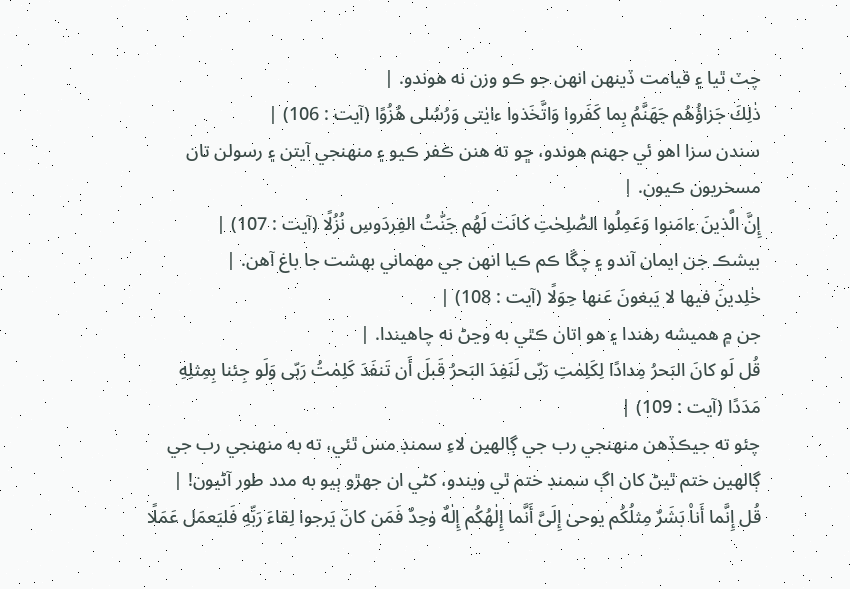چٽ ٿيا ۽ قيامت ڏينهن انهن جو ڪو وزن نه هوندو. |
ذٰلِكَ جَزاؤُهُم جَهَنَّمُ بِما كَفَروا وَاتَّخَذوا ءايٰتى وَرُسُلى هُزُوًا (آيت : 106) |
سندن سزا اهو ئي جهنم هوندو، ڇو ته هنن ڪفر ڪيو ۽ منهنجي آيتن ۽ رسولن تان مسخريون ڪيون. |
إِنَّ الَّذينَ ءامَنوا وَعَمِلُوا الصّٰلِحٰتِ كانَت لَهُم جَنّٰتُ الفِردَوسِ نُزُلًا (آيت : 107) |
بيشڪ جن ايمان آندو ۽ چڱا ڪم ڪيا انهن جي مهماني بهشت جا باغ آهن. |
خٰلِدينَ فيها لا يَبغونَ عَنها حِوَلًا (آيت : 108) |
جن ۾ هميشه رهندا ۽ هو اتان ڪٿي به وڃڻ نه چاهيندا. |
قُل لَو كانَ البَحرُ مِدادًا لِكَلِمٰتِ رَبّى لَنَفِدَ البَحرُ قَبلَ أَن تَنفَدَ كَلِمٰتُ رَبّى وَلَو جِئنا بِمِثلِهِ مَدَدًا (آيت : 109) |
چئو ته جيڪڏهن منهنجي رب جي ڳالهين لاءِ سمنڊ مس ٿئي، ته به منهنجي رب جي ڳالهين ختم ٿيڻ کان اڳ سمنڊ ختم ٿي ويندو، کڻي ان جهڙو ٻيو به مدد طور آڻيون! |
قُل إِنَّما أَنا۠ بَشَرٌ مِثلُكُم يوحىٰ إِلَىَّ أَنَّما إِلٰهُكُم إِلٰهٌ وٰحِدٌ فَمَن كانَ يَرجوا لِقاءَ رَبِّهِ فَليَعمَل عَمَلًا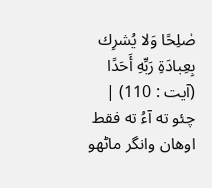صٰلِحًا وَلا يُشرِك بِعِبادَةِ رَبِّهِ أَحَدًا (آيت : 110) |
چئو ته آءُ ته فقط اوهان وانگر ماڻهو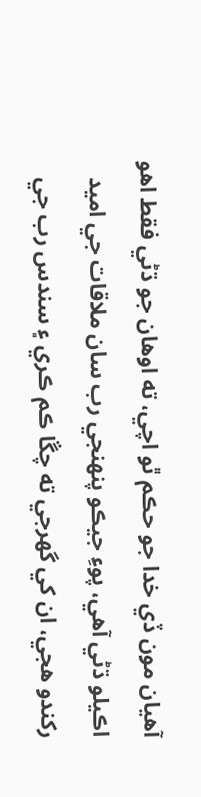آهيان مون ڏي خدا جو حڪم ٿو اچي، ته اوهان جو ڌڻي فقط اهو اڪيلو ڌڻي آهي، پوءِ جيڪو پنهنجي رب سان ملاقات جي اميد رکندو هجي، ان کي گهرجي ته چڱا ڪم ڪري ۽ سندس رب جي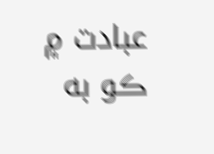عبادت ۾ ڪو به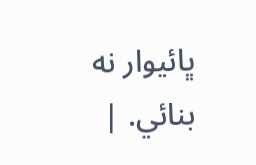ڀائيوار نه بنائي. |